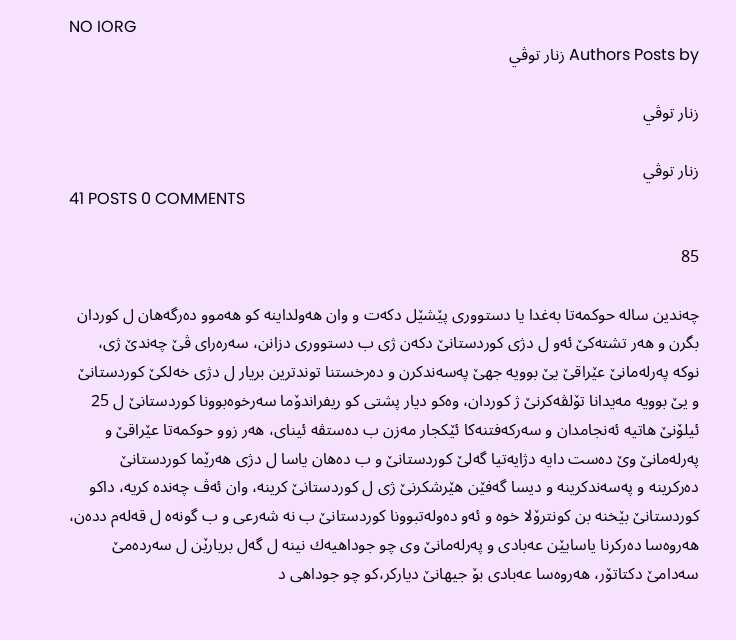NO IORG
Authors Posts by زنار توڤي

زنار توڤي

زنار توڤي
41 POSTS 0 COMMENTS

85

چه‌ندین ساله‌ حوكمه‌تا به‌غدا یا دستوورى پێشێل دكه‌ت و وان هه‌ولداینه‌ كو هه‌موو ده‌رگه‌هان ل كوردان بگرن و هه‌ر تشته‌كێ ئه‌و ل دژى كوردستانێ دكه‌ن ژى ب دستوورى دزانن، سه‌ره‌راى ڤێ چه‌ندێ ژى، نوكه‌ په‌رله‌مانێ عێراقێ یێ بوویه‌ جهێ په‌سه‌ندكرن و ده‌رخستنا توندترین بریار ل دژى خه‌لكێ كوردستانێ و یێ بوویه‌ مه‌یدانا تۆلڤه‌كرنێ ژ كوردان، وه‌كو دیار پشتى كو ریفراندۆما سه‌رخوه‌بوونا كوردستانێ ل 25 ئیلۆنێ هاتیه‌ ئه‌نجامدان و سه‌ركه‌فتنه‌كا ئێكجار مه‌زن ب ده‌ستڤه‌ ئیناى، هه‌ر زوو حوكمه‌تا عێراقێ و په‌رله‌مانێ وێ ده‌ست دایه‌ دژایه‌تیا گه‌لێ كوردستانێ و ب ده‌هان یاسا ل دژى هه‌رێما كوردستانێ ده‌ركرینه‌ و په‌سه‌ندكرینه‌ و دیسا گه‌فێن هێرشكرنێ ژى ل كوردستانێ كرینه‌، وان ئه‌ڤ چه‌نده‌ كریه‌، داكو كوردستانێ بێخنه‌ بن كونترۆلا خوه‌ و ئه‌و ده‌وله‌تبوونا كوردستانێ ب نه‌ شه‌رعى و ب گونه‌ه ل قه‌له‌م دده‌ن، هه‌روه‌سا ده‌ركرنا یاسایێن عه‌بادى و په‌رله‌مانێ وى چو جوداهیه‌ك نینه‌ ل گه‌ل بریارێن ل سه‌رده‌مێ سه‌دامێ دكتاتۆر، هه‌روه‌سا عه‌بادى بۆ جیهانێ دیاركر،كو چو جوداهى د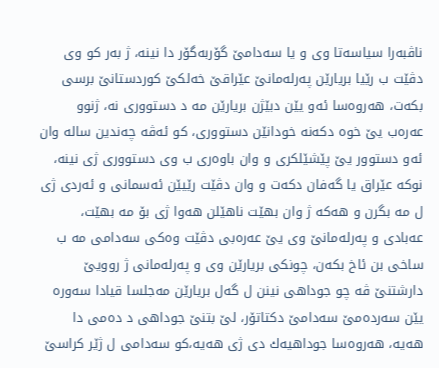ناڤبه‌را سیاسه‌تا وى و یا سه‌دامێ گۆربه‌گۆر دا نینه‌، ژ به‌ر كو وى دڤێت ب رێیا بریارێن په‌رله‌مانێ عێراقێ خه‌لكێ كوردستانێ برسى بكه‌ت، هه‌روه‌سا ئه‌و یێن دبێژن بریارێن مه‌ د دستوورى نه‌، ژنوو عه‌ره‌ب یێ خوه‌ دكه‌نه‌ خودانێن دستوورى، كو ئه‌ڤه‌ چه‌ندین ساله‌ وان ئه‌و دستوور یێ پێشێلكرى و وان باوه‌رى ب وى دستوورى ژى نینه‌، نوكه‌ عێراق یا گه‌فان دكه‌ت و وان دڤێت رێیێن ئه‌سمانى و ئه‌ردى ژى ل مه‌ بگرن و هه‌كه‌ ژ وان بهێت ناهێلن هه‌وا ژى بۆ مه‌ بهێت، عه‌بادى و په‌رله‌مانێ وى یێ عه‌ره‌بى دڤێت وه‌كى سه‌دامى مه‌ ب ساخى بن ئاخ بكه‌ن، چونكى بریارێن وى و په‌رله‌مانى ژ روویێ دارشتنێ ڤه‌ چو جوداهى نینن ل گه‌ل بریارێن مه‌جلسا قیادا سه‌وره‌ یێن سه‌رده‌مێ سه‌دامێ دكتاتۆر، لێ بتنێ جوداهى د ده‌مى دا هه‌یه‌، هه‌روه‌سا جوداهیه‌ك دى ژى هه‌یه‌،كو سه‌دامى ل ژێر كراسێ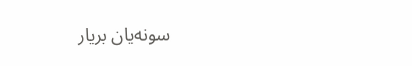سونه‌یان بریار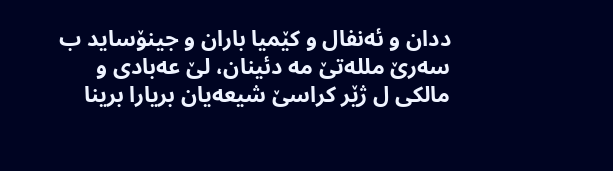ددان و ئه‌نفال و كێمیا باران و جینۆساید ب سه‌رێ ملله‌تێ مه‌ دئینان، لێ عه‌بادى و مالكى ل ژێر كراسێ شیعه‌یان بریارا برینا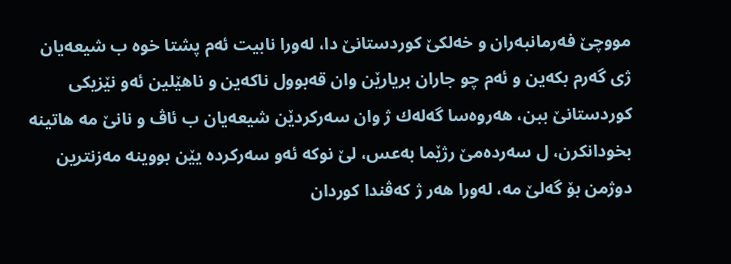مووچێ فه‌رمانبه‌ران و خه‌لكێ كوردستانێ دا، له‌ورا نابیت ئه‌م پشتا خوه‌ ب شیعه‌یان ژى گه‌رم بكه‌ین و ئه‌م چو جاران بریارێن وان قه‌بوول ناكه‌ین و ناهێلین ئه‌و نێزیكى كوردستانێ ببن، هه‌روه‌سا گه‌له‌ك ژ وان سه‌ركردێن شیعه‌یان ب ئاڤ و نانێ مه‌ هاتینه‌ بخودانكرن، ل سه‌رده‌مێ رژێما به‌عس، لێ نوكه‌ ئه‌و سه‌ركرده‌ یێن بووینه‌ مه‌زنترین دوژمن بۆ گه‌لێ مه‌، له‌ورا هه‌ر ژ كه‌ڤندا كوردان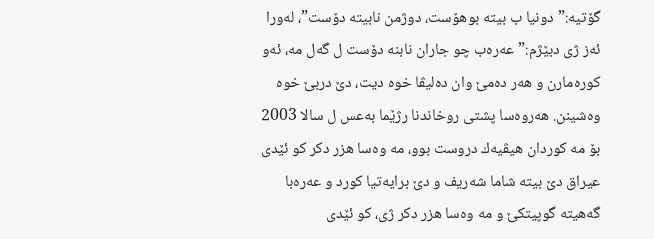گۆتیه‌:”دونیا ب بیته‌ بوهۆست، دوژمن نابیته‌ دۆست”، له‌ورا ئه‌ز ژى دبێژم:”عه‌ره‌ب چو جاران نابنه‌ دۆست ل گه‌ل مه‌، ئه‌و كوره‌مارن و هه‌ر ده‌مێ وان ده‌لیڤا خوه‌ دیت، دێ دربێ خوه‌ وه‌شینن. هه‌روه‌سا پشتى روخاندنا رژێما به‌عس ل سالا 2003 بۆ مه‌ كوردان هیڤیه‌ك دروست بوو، مه‌ وه‌سا هزر دكر كو ئێدى عیراق دێ بیته‌ شاما شه‌ریف و دێ برایه‌تیا كورد و عه‌ره‌با گه‌هیته‌ گوپیتكێ و مه‌ وه‌سا هزر دكر ژى، كو ئێدى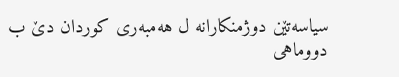سیاسه‌تێن دوژمنكارانه‌ ل هه‌مبه‌رى كوردان دێ ب دووماهى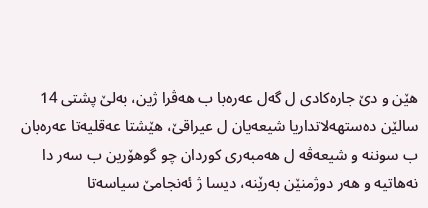هێن و دێ جاره‌كادى ل گه‌ل عه‌ره‌با ب هه‌ڤرا ژین، به‌لێ پشتى 14 سالێن ده‌ستهه‌لاتداریا شیعه‌یان ل عیراقێ، هێشتا عه‌قلیه‌تا عه‌ره‌بان ب سوننه‌ و شیعه‌ڤه‌ ل هه‌مبه‌رى كوردان چو گوهۆرین ب سه‌ر دا نه‌هاتیه‌ و هه‌ر دوژمنێن به‌رێنه‌، دیسا ژ ئه‌نجامێ سیاسه‌تا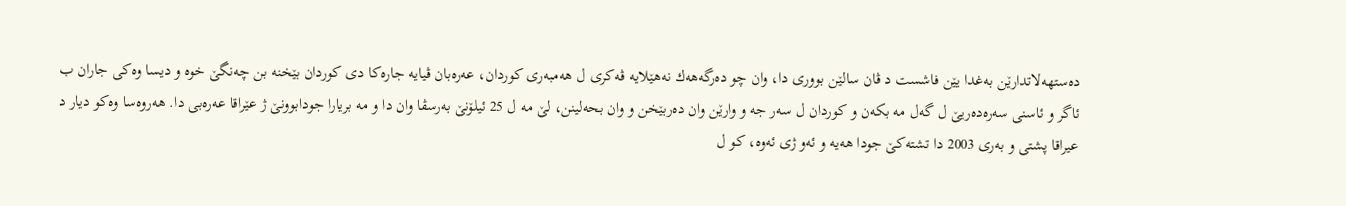ده‌ستهه‌لاتدارێن به‌غدا یێن فاشست د ڤان سالێن بوورى دا، وان چو ده‌رگه‌هه‌ك نه‌هێلایه‌ ڤه‌كرى ل هه‌مبه‌رى كوردان، عه‌ره‌بان ڤیایه‌ جاره‌كا دى كوردان بێخنه‌ بن چه‌نگێ خوه‌ و دیسا وه‌كى جاران ب ئاگر و ئاسنى سه‌ره‌ده‌ریێ ل گه‌ل مه‌ بكه‌ن و كوردان ل سه‌ر جه و وارێن وان ده‌ربێخن و وان بحه‌لینن، لێ مه‌ ل 25 ئیلۆنێ به‌رسڤا وان دا و مه‌ بریارا جودابوونێ ژ عێراقا عه‌ره‌بى دا. هه‌روه‌سا وه‌كو دیار د عیراقا پشتى و به‌رى 2003 دا تشته‌كێ جودا هه‌یه‌ و ئه‌و ژى ئه‌وه‌، كو ل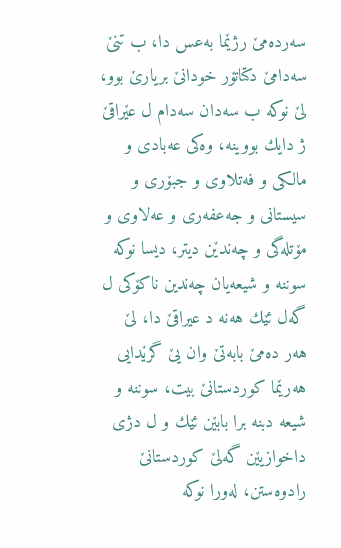سه‌رده‌مێ رژێما به‌عس دا، ب تنێ سه‌دامێ دكتاتۆر خودانێ بریارێ بوو، لێ نوكه‌ ب سه‌دان سه‌دام ل عێراقێ ژ دایك بووینه‌، وه‌كى عه‌بادى و مالكى و فه‌تلاوى و جبۆرى و سیستانى و جه‌عفه‌رى و عه‌لاوى و مۆتله‌گى و چه‌ندێن دیتر، دیسا نوكه‌ سوننه‌ و شیعه‌یان چه‌ندین ناكۆكى ل گه‌ل ئێك هه‌نه‌ د عیراقێ دا، لێ هه‌ر ده‌مێ بابه‌تێ وان یێ گرێدایى هه‌رێما كوردستانێ بیت، سوننه‌ و شیعه‌ دبنه‌ برا بابێن ئێك و ل دژى داخوازیێن گه‌لێ كوردستانێ رادوه‌ستن، له‌ورا نوكه‌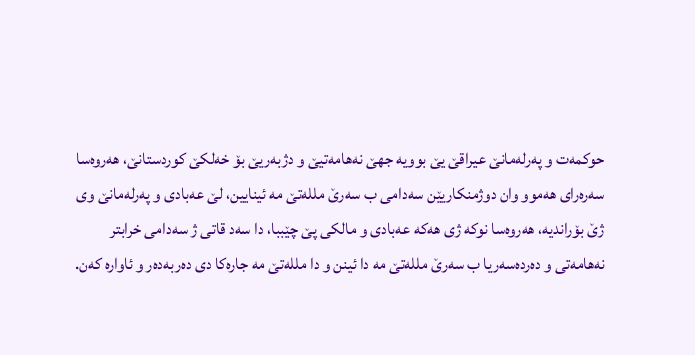حوكمه‌ت و په‌رله‌مانێ عیراقێ یێ بوویه‌ جهێ نه‌هامه‌تیێ و دژبه‌ریێ بۆ خه‌لكێ كوردستانێ، هه‌روه‌سا سه‌ره‌راى هه‌موو وان دوژمنكاریێن سه‌دامى ب سه‌رێ ملله‌تێ مه‌ ئینایین، لێ عه‌بادى و په‌رله‌مانێ وى ژێ بۆراندیه‌، هه‌روه‌سا نوكه‌ ژى هه‌كه‌ عه‌بادى و مالكى پێ چێببا، دا سه‌د قاتى ژ سه‌دامى خرابتر نه‌هامه‌تى و ده‌رده‌سه‌ریا ب سه‌رێ ملله‌تێ مه‌ دا ئینن و دا ملله‌تێ مه‌ جاره‌كا دى ده‌ربه‌ده‌ر و ئاواره‌ كه‌ن.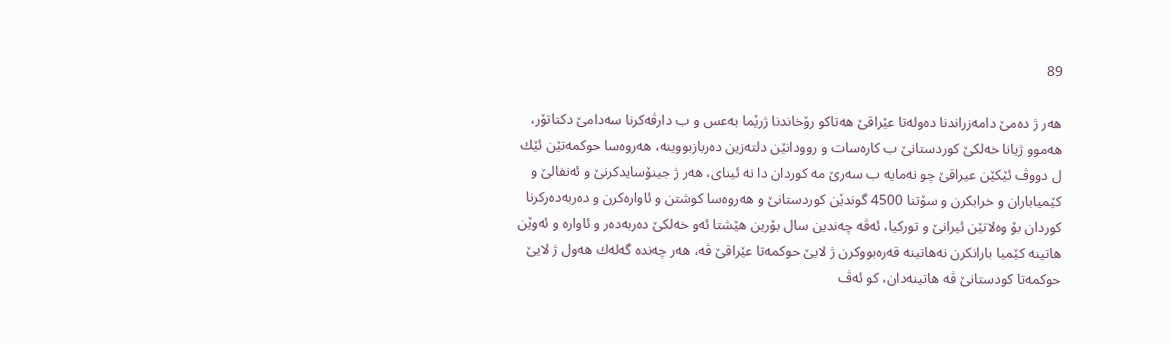89

هه‌ر ژ ده‌مێ دامه‌زراندنا ده‌وله‌تا عێراقێ هه‌تاكو رۆخاندنا ژرێما به‌عس و ب دارڤه‌كرنا سه‌دامێ دكتاتۆر، هه‌موو ژیانا خه‌لكێ كوردستانێ ب كاره‌سات و روودانێن دلته‌زین ده‌ربازبووینه‌، هه‌روه‌سا حوكمه‌تێن ئێك ل دووڤ ئێكێن عیراقێ چو نه‌مایه‌ ب سه‌رێ مه‌ كوردان دا نه‌ ئیناى، هه‌ر ژ جینۆسایدكرنێ و ئه‌نفالێ و كێمیاباران و خرابكرن و سۆتنا 4500 گوندێن كوردستانێ و هه‌روه‌سا كوشتن و ئاواره‌كرن و ده‌ربه‌ده‌ركرنا كوردان بۆ وه‌لاتێن ئیرانێ و توركیا، ئه‌ڤه‌ چه‌ندین سال بۆرین هێشتا ئه‌و خه‌لكێ ده‌ربه‌ده‌ر و ئاواره‌ و ئه‌وێن هاتینه‌ كێمیا بارانكرن نه‌هاتینه‌ قه‌ره‌بووكرن ژ لایێ حوكمه‌تا عێراقێ ڤه‌، هه‌ر چه‌نده‌ گه‌له‌ك هه‌ول ژ لایێ حوكمه‌تا كودستانێ ڤه‌ هاتینه‌دان، كو ئه‌ڤ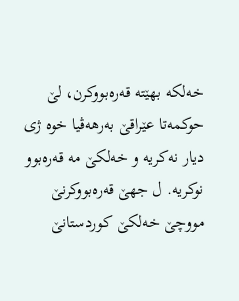خه‌لكه‌ بهێته‌ قه‌ره‌بووكرن، لێ حوكمه‌تا عێراقێ به‌رهه‌ڤیا خوه‌ ژى دیار نه‌كریه‌ و خه‌لكێ مه‌ قه‌ره‌بوو نوكریه‌. ل جهێ قه‌ره‌بووكرنێ مووچێ خه‌لكێ كوردستانێ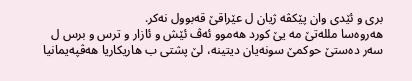برى و ئێدى وان پێكڤه‌ ژیان ل عێراقێ قه‌بوول نه‌كر.
هه‌روه‌سا ملله‌تێ مه‌ یێ كورد هه‌موو ئه‌ڤ ئێش و ئازار و ترس و برس ل سه‌ر ده‌ستێ حوكمێ سونه‌یان دیتینه‌، لێ پشتى ب هاریكاریا هه‌ڤپه‌یمانیا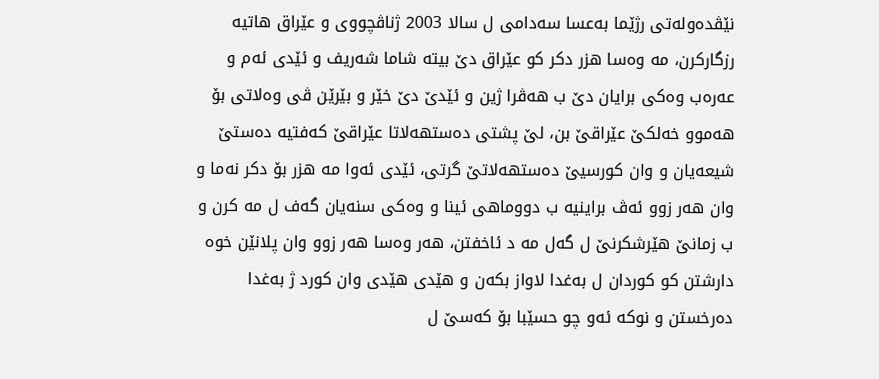نێڤده‌وله‌تى رژێما به‌عسا سه‌دامى ل سالا 2003 ژناڤچووى و عێراق هاتیه‌ رزگاركرن، مه‌ وه‌سا هزر دكر كو عێراق دێ بیته‌ شاما شه‌ریف و ئێدى ئه‌م و عه‌ره‌ب وه‌كى برایان دێ ب هه‌ڤرا ژین و ئێدێ دێ خێر و بێرێن ڤى وه‌لاتى بۆ هه‌موو خه‌لكێ عێراقێ بن، لێ پشتى ده‌ستهه‌لاتا عێراقێ كه‌فتیه‌ ده‌ستێ شیعه‌یان و وان كورسیێ ده‌ستهه‌لاتێ گرتى، ئێدى ئه‌وا مه‌ هزر بۆ دكر نه‌ما و وان هه‌ر زوو ئه‌ڤ براینیه‌ ب دووماهى ئینا و وه‌كى سنه‌یان گه‌ف ل مه‌ كرن و ب زمانێ هێرشكرنێ ل گه‌ل مه‌ د ئاخفتن، هه‌ر وه‌سا هه‌ر زوو وان پلانێن خوه‌ دارشتن كو كوردان ل به‌غدا لاواز بكه‌ن و هێدى هێدى وان كورد ژ به‌غدا ده‌رخستن و نوكه‌ ئه‌و چو حسێبا بۆ كه‌سێ ل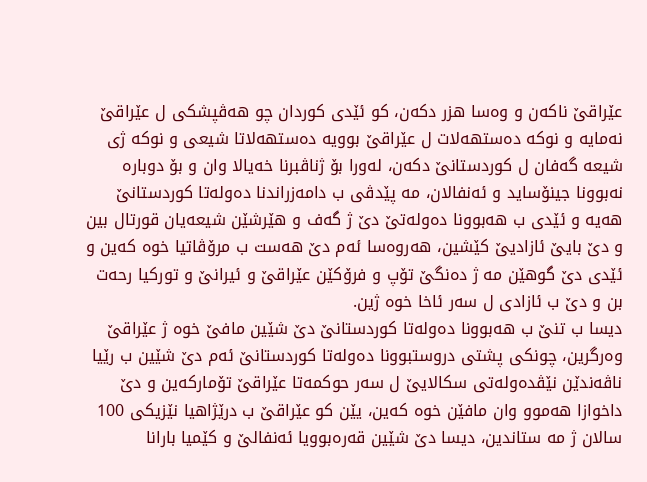عێراقێ ناكه‌ن و وه‌سا هزر دكه‌ن، كو ئێدى كوردان چو هه‌ڤپشكى ل عێراقێ نه‌مایه‌ و نوكه‌ ده‌ستهه‌لات ل عێراقێ بوویه‌ ده‌ستهه‌لاتا شیعى و نوكه‌ ژى شیعه‌ گه‌فان ل كوردستانێ دكه‌ن، له‌ورا بۆ ژناڤبرنا خه‌یالا وان و بۆ دوباره‌ نه‌بوونا جینۆساید و ئه‌نفالان، مه‌ پێدڤى ب دامه‌زراندنا ده‌وله‌تا كوردستانێ هه‌یه‌ و ئێدى ب هه‌بوونا ده‌وله‌تێ دێ ژ گه‌ف و هێرشێن شیعه‌یان قورتال بین و دێ بایێ ئازادیێ كێشین، هه‌روه‌سا ئه‌م دێ هه‌ست ب مرۆڤاتیا خوه‌ كه‌ین و ئێدى دێ گوهێن مه‌ ژ ده‌نگێ تۆپ و فرۆكێن عێراقێ و ئیرانێ و توركیا رحه‌ت بن و دێ ب ئازادى ل سه‌ر ئاخا خوه‌ ژین.
دیسا ب تنێ ب هه‌بوونا ده‌وله‌تا كوردستانێ دێ شێین مافێ خوه‌ ژ عێراقێ وه‌رگرین، چونكى پشتى دروستبوونا ده‌وله‌تا كوردستانێ ئه‌م دێ شێین ب رێیا ناڤه‌ندێن نێڤده‌وله‌تى سكالایێ ل سه‌ر حوكمه‌تا عێراقێ تۆماركه‌ین و دێ داخوازا هه‌موو وان مافێن خوه‌ كه‌ین، یێن كو عێراقێ ب درێژاهیا نێزیكى 100 سالان ژ مه‌ ستاندین، دیسا دێ شێین قه‌ره‌بوویا ئه‌نفالێ و كێمیا بارانا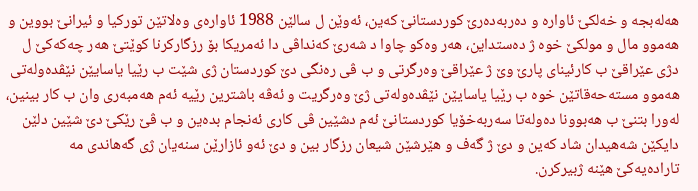هه‌له‌بجه‌ و خه‌لكێ ئاواره‌ و ده‌ربه‌ده‌رێ كوردستانێ كه‌ین، ئه‌وێن ل سالێن 1988 ئاواره‌ى وه‌لاتێن توركیا و ئیرانێ بووین و هه‌موو مال و مولكێ خوه‌ ژ ده‌ستداین، هه‌ر وه‌كو چاوا د شه‌رێ كه‌نداڤى دا ئه‌مریكا بۆ رزگاركرنا كوێتێ هه‌ر چه‌كه‌كێ ل دژى عێراقێ ب كارئیناى پارێ وێ ژ عێراقێ وه‌رگرتى و ب ڤى ره‌نگى دێ كوردستان ژى شێت ب رێیا یاسایێن نێڤده‌وله‌تى هه‌موو مسته‌حه‌قاتێن خوه‌ ب رێیا یاسایێن نێڤده‌وله‌تى ژێ وه‌رگریت و ئه‌ڤه‌ باشترین رێیه‌ ئه‌م هه‌مبه‌رى وان ب كار بینین، له‌ورا بتنێ ب هه‌بوونا ده‌وله‌تا سه‌ربه‌خۆیا كوردستانێ ئه‌م دشێین ڤى كارى ئه‌نجام بده‌ین و ب ڤێ رێكێ دێ شێین دلێن دایكێن شه‌هیدان شاد كه‌ین و دێ ژ گه‌ف و هێرشێن شیعان رزگار بین و دێ ئه‌و ئازارێن سنه‌یان ژى گه‌هاندى مه‌ تاراده‌یه‌كێ هێنه‌ ژبیركرن.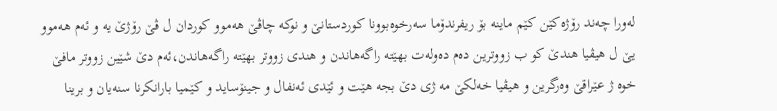له‌ورا چه‌ند رۆژه‌كێن كێم ماینه‌ بۆ ریفرندۆما سه‌رخوه‌بوونا كوردستانێ و نوكه‌ چاڤێ هه‌موو كوردان ل ڤێ رۆژێ یه‌ و ئه‌م هه‌موو یێ ل هیڤیا هندێ كو ب زووترین ده‌م ده‌وله‌ت بهێته‌ راگه‌هاندن و هندى زووتر بهێته‌ راگه‌هاندن،ئه‌م دێ شێین زووتر مافێ خوه‌ ژ عێراقێ وه‌رگرین و هیڤیا خه‌لكێ مه‌ ژى دێ بجه هێت و ئێدى ئه‌نفال و جینۆساید و كێمیا بارانكرنا سنه‌یان و برینا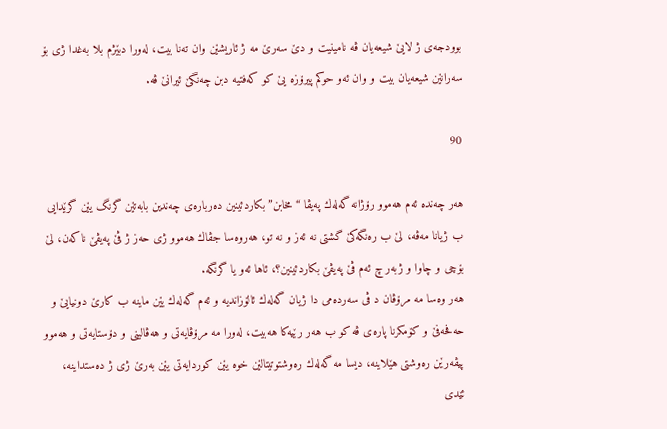بوودجه‌ى ژ لایێ شیعه‌یان ڤه‌ نامینیت و دێ سه‌رێ مه‌ ژ ئاریشێن وان ته‌نا بیت، له‌ورا دبێژم بلا به‌غدا ژى بۆ سه‌رانێن شیعه‌یان بیت و وان ئه‌و حوكم پیرۆزه‌ یێ كو كه‌فتیه‌ دبن چه‌نگێ ئیرانێ ڤه‌.

90

هه‌ر چه‌نده‌ ئه‌م هه‌موو رۆژانه‌ گه‌له‌ك په‌یڤا “مخابن” بكاردئینین ده‌رباره‌ى چه‌ندین بابه‌تێن گرنگ یێن گرێدایى ب ژیانا مه‌ڤه‌، لێ ب ره‌نگه‌كێ گشتى نه‌ ئه‌ز و نه‌ تو، هه‌روه‌سا جڤاك هه‌موو ژى حه‌ز ژ ڤێ په‌یڤێ ناكه‌ن، لێ بۆچى و چاوا و ژبه‌ر چ ئه‌م ڤێ په‌یڤێ بكاردئینین؟، ئاها ئه‌و یا گرنگه‌.
هه‌ر وه‌سا مه‌ مرۆڤان د ڤى سه‌رده‌مى دا ژیان گه‌له‌ك ئالۆزاندیه‌ و ئه‌م گه‌له‌ك یێن ماینه‌ ب كارێ دونیایێ و حه‌فحه‌فێ و كۆمكرنا پاره‌ى ڤه‌ كو ب هه‌ر رێیه‌كا هه‌بیت، له‌ورا مه‌ مرۆڤایه‌تى و هه‌ڤالینى و دۆستایه‌تى و هه‌موو پیڤه‌رێن ره‌وشتى هێلاینه‌، دیسا مه‌ گه‌له‌ك ره‌وشتوتیتالێن خوه‌ یێن كوردایه‌تى یێن به‌رێ ژى ژ ده‌ستداینه‌، ئێدى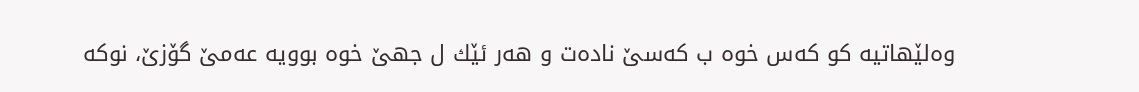وه‌لێهاتیه‌ كو كه‌س خوه‌ ب كه‌سێ ناده‌ت و هه‌ر ئێك ل جهێ خوه‌ بوویه‌ عه‌مێ گۆزێ، نوكه‌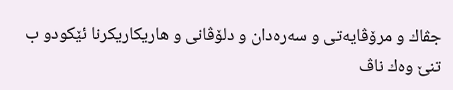جڤاك و مرۆڤایه‌تى و سه‌ره‌دان و دلۆڤانى و هاریكاریكرنا ئێكودو ب تنێ وه‌ك ناڤ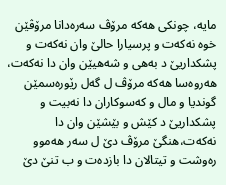مایه‌، چونكى هه‌كه‌ مرۆڤ سه‌ره‌دانا مرۆڤێن خوه‌ نه‌كه‌ت و پرسیارا حالێ وان نه‌كه‌ت و پشكداریێ د به‌هى و شه‌هیێن وان دا نه‌كه‌ت، هه‌روه‌سا هه‌كه‌ مرۆڤ ل گه‌ل رێوره‌سمێن گوندیا و مال و كه‌سوكاران دا نه‌بیت و پشكداریێ د كێش و بێشێن وان دا نه‌كه‌ت،هنگێ مرۆڤ دێ ل سه‌ر هه‌موو ره‌وشت و تیتالان دا بازده‌ت و ب تنێ دێ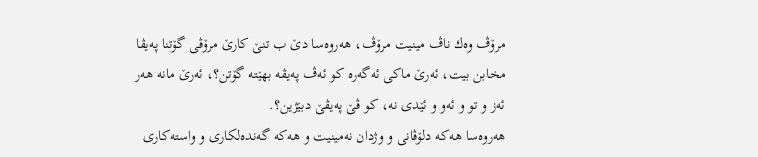مرۆڤ وه‌ك ناڤ مینیت مرۆڤ، هه‌روه‌سا دێ ب تنێ كارێ مرۆڤى گۆتنا په‌یڤا مخابن بیت، ئه‌رێ ماكى ئه‌گه‌ره‌ كو ئه‌ڤ په‌یڤه‌ بهێته‌ گۆتن؟، ئه‌رێ مانه‌ هه‌ر ئه‌ز و تو و ئه‌و و ئێدى نه‌، كو ڤێ په‌یڤێ دبێژین؟.
هه‌روه‌سا هه‌كه‌ دلۆڤانى و وژدان نه‌مینیت و هه‌كه‌ گه‌نده‌لكارى و واسته‌كارى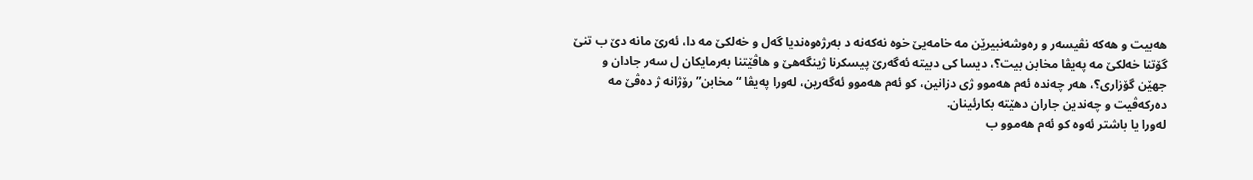هه‌بیت و هه‌كه‌ نڤیسه‌ر و ره‌وشه‌نبیرێن مه‌ خامه‌یێ خوه‌ نه‌كه‌نه‌ د به‌رژه‌وه‌ندیا گه‌ل و خه‌لكێ مه‌ دا، ئه‌رێ مانه‌ دێ ب تنێ گۆتنا خه‌لكێ مه‌ په‌یڤا مخابن بیت؟، دیسا كى دبیته‌ ئه‌گه‌رێ پیسكرنا ژینگه‌هێ و هاڤێتنا به‌رمایكان ل سه‌ر جادان و جهێن گۆزارى؟، هه‌ر چه‌نده‌ ئه‌م هه‌موو ژى دزانین، كو ئه‌م هه‌موو ئه‌گه‌رین، له‌ورا په‌یڤا “مخابن” رۆژانه‌ ژ ده‌ڤێ مه‌ ده‌ركه‌ڤیت و چه‌ندین جاران دهێته‌ بكارئینان.
له‌ورا یا باشتر ئه‌وه‌ كو ئه‌م هه‌موو ب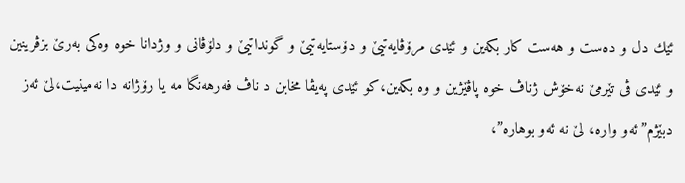ئێك دل و ده‌ست و هه‌ست كار بكه‌ین و ئێدى مرۆڤایه‌تیێ و دۆستایه‌تیێ و گونداتیێ و دلۆڤانى و وژدانا خوه‌ وه‌كى به‌رێ بزڤرینین و ئێدى ڤى تێرمێ نه‌خۆش ژناڤ خوه‌ پاڤێژین و وه‌ بكه‌ین،كو ئێدى په‌یڤا مخابن د ناڤ فه‌رهه‌نگا مه‌ یا رۆژانه‌ دا نه‌مینیت،لێ ئه‌ز دبێژم”ئه‌و واره‌، لێ نه‌ ئه‌و بوهاره‌”،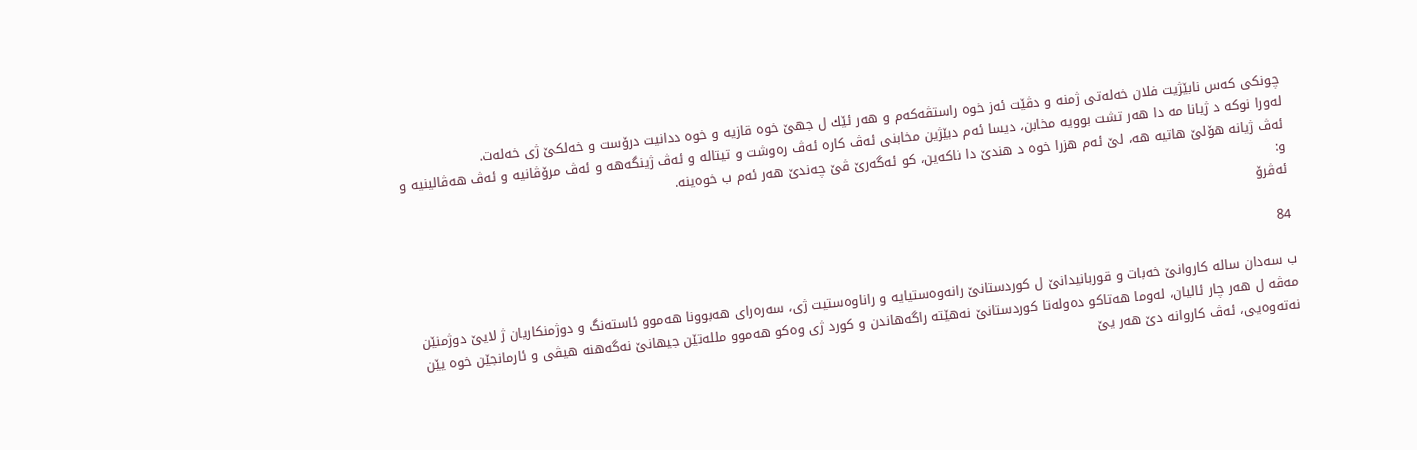چونكى كه‌س نابێژیت فلان خه‌له‌تى ژمنه‌ و دڤێت ئه‌ز خوه‌ راستڤه‌كه‌م و هه‌ر ئێك ل جهێ خوه‌ قازیه‌ و خوه‌ ددانیت درۆست و خه‌لكێ ژى خه‌له‌ت.
له‌ورا نوكه‌ د ژیانا مه‌ دا هه‌ر تشت بوویه‌ مخابن، دیسا ئه‌م دبێژین مخابنى ئه‌ڤ كاره‌ ئه‌ڤ ره‌وشت و تیتاله‌ و ئه‌ڤ ژینگه‌هه‌ و ئه‌ڤ مرۆڤانیه‌ و ئه‌ڤ هه‌ڤالینیه‌ و ئه‌ڤ ژیانه‌ هۆلێ هاتیه‌ هه‌، لێ ئه‌م هزرا خوه‌ د هندێ دا ناكه‌ین، كو ئه‌گه‌رێ ڤێ چه‌ندێ هه‌ر ئه‌م ب خوه‌ینه‌.
و:
ئه‌ڤرۆ

84

ب سه‌دان ساله‌ كاروانێ خه‌بات و قوربانیدانێ ل كوردستانێ رانه‌وه‌ستیایه‌ و راناوه‌ستیت ژى، سه‌ره‌راى هه‌بوونا هه‌موو ئاسته‌نگ و دوژمنكاریان ژ لایێ دوژمنێن مه‌ڤه‌ ل هه‌ر چار ئالیان، له‌وما هه‌تاكو ده‌وله‌تا كوردستانێ نه‌هێته‌ راگه‌هاندن و كورد ژى وه‌كو هه‌موو ملله‌تێن جیهانێ نه‌گه‌هنه‌ هیڤى و ئارمانجێن خوه‌ یێن نه‌ته‌وه‌یى، ئه‌ڤ كاروانه‌ دێ هه‌ر یێ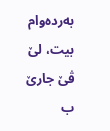به‌رده‌وام بیت، لێ ڤێ جارێ ب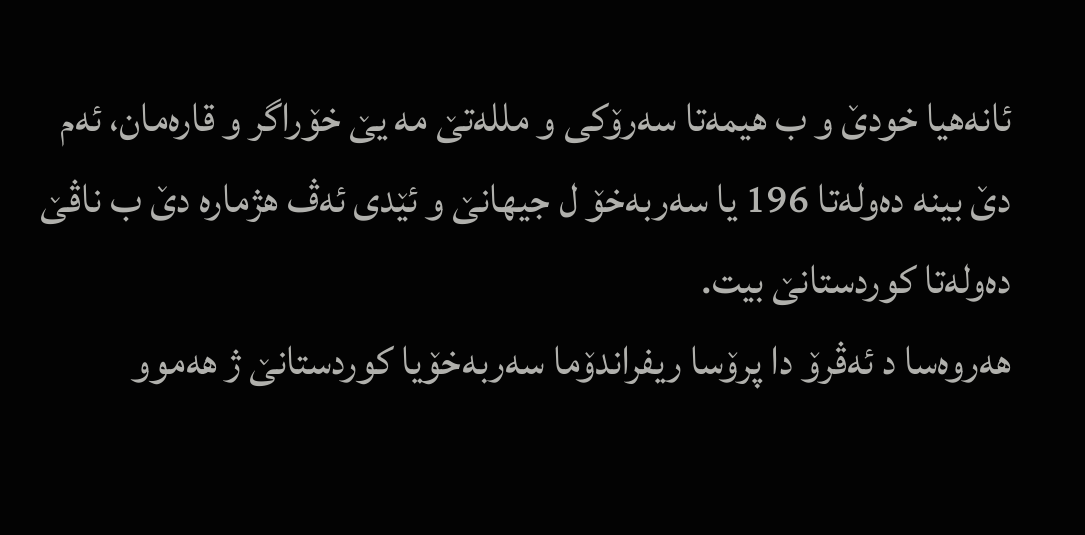ئانه‌هیا خودێ و ب هیمه‌تا سه‌رۆكى و ملله‌تێ مه‌ یێ خۆراگر و قاره‌مان، ئه‌م دێ بینه‌ ده‌وله‌تا 196 یا سه‌ربه‌خۆ ل جیهانێ و ئێدى ئه‌ڤ هژماره‌ دێ ب ناڤێ ده‌وله‌تا كوردستانێ بیت.
هه‌روه‌سا د ئه‌ڤرۆ دا پرۆسا ریفراندۆما سه‌ربه‌خۆیا كوردستانێ ژ هه‌موو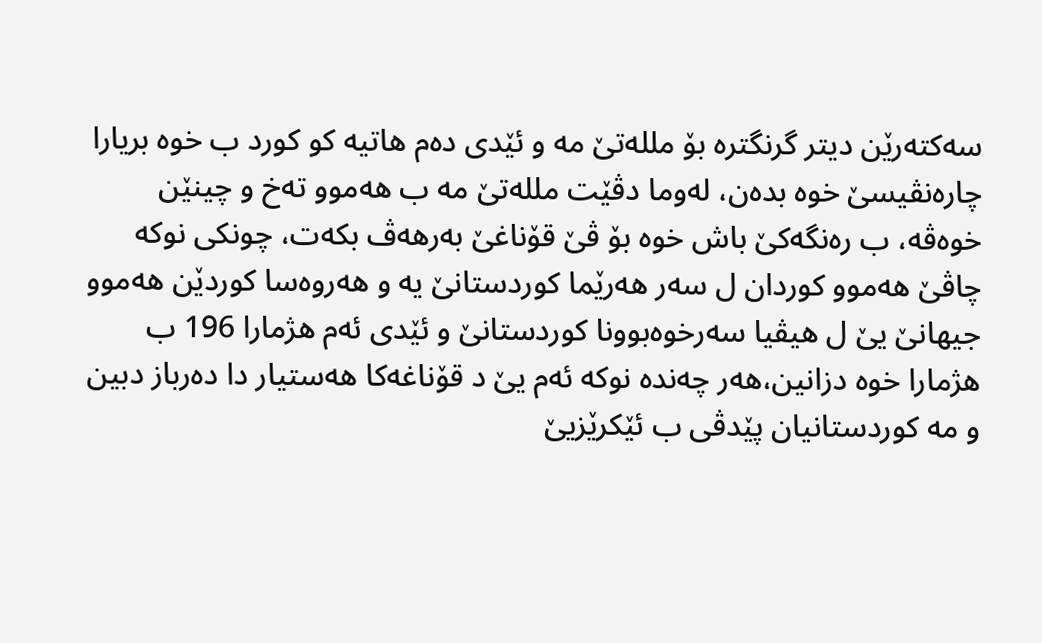سه‌كته‌رێن دیتر گرنگتره‌ بۆ ملله‌تێ مه‌ و ئێدى ده‌م هاتیه‌ كو كورد ب خوه‌ بریارا چاره‌نڤیسێ خوه‌ بده‌ن، له‌وما دڤێت ملله‌تێ مه‌ ب هه‌موو ته‌خ و چینێن خوه‌ڤه‌، ب ره‌نگه‌كێ باش خوه‌ بۆ ڤێ قۆناغێ به‌رهه‌ڤ بكه‌ت، چونكى نوكه‌ چاڤێ هه‌موو كوردان ل سه‌ر هه‌رێما كوردستانێ یه‌ و هه‌روه‌سا كوردێن هه‌موو جیهانێ یێ ل هیڤیا سه‌رخوه‌بوونا كوردستانێ و ئێدى ئه‌م هژمارا 196 ب هژمارا خوه‌ دزانین،هه‌ر چه‌نده‌ نوكه‌ ئه‌م یێ د قۆناغه‌كا هه‌ستیار دا ده‌رباز دبین و مه‌ كوردستانیان پێدڤى ب ئێكرێزیێ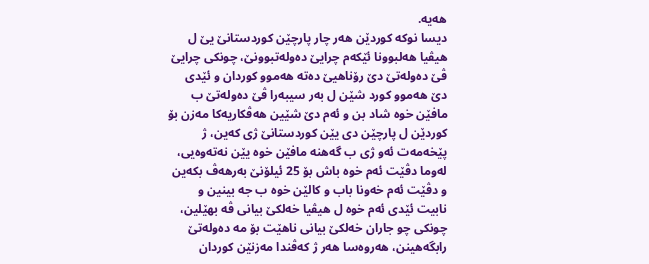هه‌یه‌.
دیسا نوكه‌ كوردێن هه‌ر چار پارچێن كوردستانێ یێ ل هیڤیا هه‌لبوونا ئێكه‌م چرایێ ده‌وله‌تبوونێ، چونكى چرایێ ڤێ ده‌وله‌تێ دێ رۆناهیێ ده‌ته‌ هه‌موو كوردان و ئێدى دێ هه‌موو كورد شێن ل به‌ر سیبه‌را ڤێ ده‌وله‌تێ ب مافێن خوه‌ شاد بن و ئه‌م دێ شێین هه‌ڤكاریه‌كا مه‌زن بۆ كوردێن ل پارچێن دى یێن كوردستانێ ژى كه‌ین، ژ پێخه‌مه‌ت ئه‌و ژى ب گه‌هنه‌ مافێن خوه‌ یێن نه‌ته‌وه‌یى، له‌وما دڤێت ئه‌م خوه‌ باش بۆ 25 ئیلۆنێ به‌رهه‌ڤ بكه‌ین و دڤێت ئه‌م خه‌ونا باب و كالێن خوه‌ ب جه بینین و نابیت ئێدى ئه‌م خوه‌ ل هیڤیا خه‌لكێ بیانى ڤه‌ بهێلین، چونكى چو جاران خه‌لكێ بیانى ناهێت بۆ مه‌ ده‌وله‌تێ رابگه‌هینن، هه‌روه‌سا هه‌ر ژ كه‌ڤندا مه‌زنێن كوردان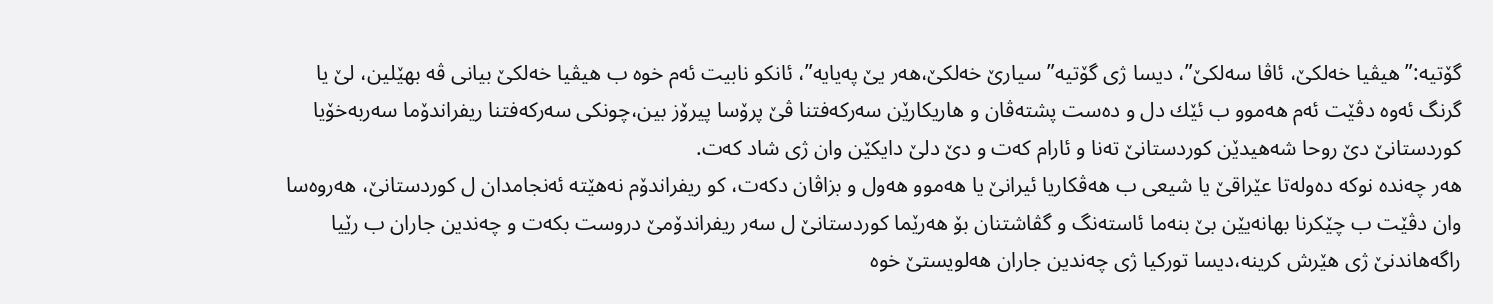گۆتیه‌:”هیڤیا خه‌لكێ، ئاڤا سه‌لكێ”، دیسا ژى گۆتیه‌”سیارێ خه‌لكێ،هه‌ر یێ په‌یایه‌”، ئانكو نابیت ئه‌م خوه‌ ب هیڤیا خه‌لكێ بیانى ڤه‌ بهێلین، لێ یا گرنگ ئه‌وه‌ دڤێت ئه‌م هه‌موو ب ئێك دل و ده‌ست پشته‌ڤان و هاریكارێن سه‌ركه‌فتنا ڤێ پرۆسا پیرۆز بین،چونكى سه‌ركه‌فتنا ریفراندۆما سه‌ربه‌خۆیا كوردستانێ دێ روحا شه‌هیدێن كوردستانێ ته‌نا و ئارام كه‌ت و دێ دلێ دایكێن وان ژى شاد كه‌ت.
هه‌ر چه‌نده‌ نوكه‌ ده‌وله‌تا عێراقێ یا شیعى ب هه‌ڤكاریا ئیرانێ یا هه‌موو هه‌ول و بزاڤان دكه‌ت، كو ریفراندۆم نه‌هێته‌ ئه‌نجامدان ل كوردستانێ، هه‌روه‌سا وان دڤێت ب چێكرنا بهانه‌یێن بێ بنه‌ما ئاسته‌نگ و گڤاشتنان بۆ هه‌رێما كوردستانێ ل سه‌ر ریفراندۆمێ دروست بكه‌ت و چه‌ندین جاران ب رێیا راگه‌هاندنێ ژى هێرش كرینه‌،دیسا توركیا ژى چه‌ندین جاران هه‌لویستێ خوه‌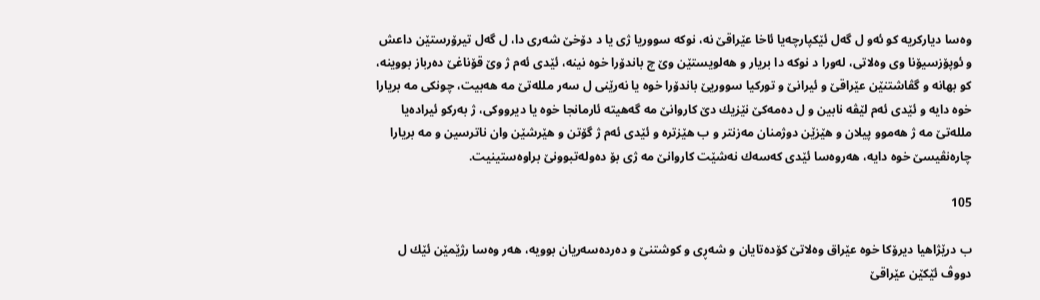وه‌سا دیاركریه‌ كو ئه‌و ل گه‌ل ئێكپارچه‌یا ئاخا عێراقێ نه‌، نوكه‌ سووریا ژى یا د دۆخێ شه‌رى دا، ل گه‌ل تیرۆرستێن داعش و ئوپۆزسیۆنا وى وه‌لاتى، له‌ورا د نوكه‌ دا بریار و هه‌لویستێن وێ چ باندۆرا خوه‌ نینه‌، ئێدى ئه‌م ژ وێ قۆناغێ ده‌رباز بووینه‌، كو بهانه‌ و گڤاشتنێن عێراقێ و ئیرانێ و توركیا سووریێ باندۆرا خوه‌ یا نه‌رێنى ل سه‌ر ملله‌تێ مه‌ هه‌بیت، چونكى مه‌ بریارا خوه‌ دایه‌ و ئێدى ئه‌م لێڤه‌ نابین و ل ده‌مه‌كێ نێزیك دێ كاروانێ مه‌ گه‌هیته‌ ئارمانجا خوه‌ یا دیرووكى، ژ به‌ركو ئیراده‌یا ملله‌تێ مه‌ ژ هه‌موو پیلان و هێزێن دوژمنان مه‌زنتر و ب هێزتره‌ و ئێدى ئه‌م ژ گۆتن و هێرشێن وان ناترسین و مه‌ بریارا چاره‌نڤیسێ خوه‌ دایه‌، هه‌روه‌سا ئێدى كه‌سه‌ك نه‌شێت كاروانێ مه‌ ژى بۆ ده‌وله‌تبوونێ براوه‌ستینیت.

105

ب درێژاهیا دیرۆكا خوه‌ عێراق وه‌لاتێ كۆده‌تایان و شه‌ڕى و كوشتنێ و ده‌رده‌سه‌ریان بوویه‌، هه‌ر وه‌سا رژێمێن ئێك ل دووڤ ئێكێن عێراقێ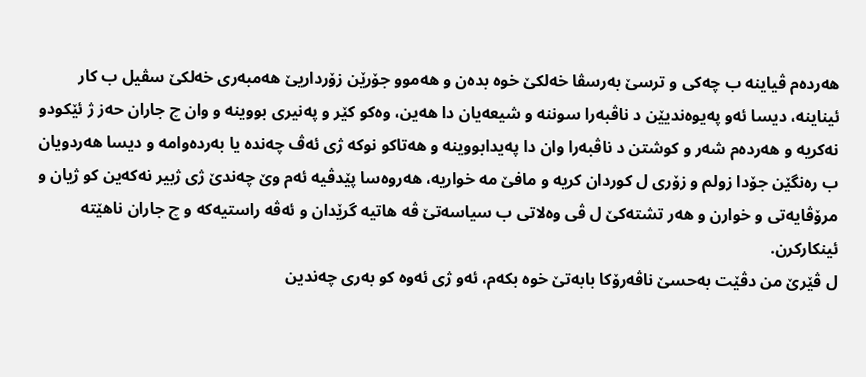هه‌رده‌م ڤیاینه‌ ب چه‌كى و ترسێ به‌رسڤا خه‌لكێ خوه‌ بده‌ن و هه‌موو جۆرێن زۆرداریێ هه‌مبه‌رى خه‌لكێ سڤیل ب كار ئیناینه‌، دیسا ئه‌و په‌یوه‌ندیێن د ناڤبه‌را سوننه‌ و شیعه‌یان دا هه‌ین، وه‌كو كێر و په‌نیرى بووینه‌ و وان چ جاران حه‌ز ژ ئێكودو نه‌كریه‌ و هه‌رده‌م شه‌ر و كوشتن د ناڤبه‌را وان دا په‌یدابووینه‌ و هه‌تاكو نوكه‌ ژى ئه‌ڤ چه‌نده‌ یا به‌رده‌وامه‌ و دیسا هه‌ردویان ب ره‌نگێن جۆدا زولم و زۆرى ل كوردان كریه‌ و مافێ مه‌ خواریه‌، هه‌روه‌سا پێدڤیه‌ ئه‌م وێ چه‌ندێ ژى ژبیر نه‌كه‌ین كو ژیان و مرۆڤایه‌تى و خوارن و هه‌ر تشته‌كێ ل ڤى وه‌لاتى ب سیاسه‌تێ ڤه‌ هاتیه‌ گرێدان و ئه‌ڤه‌ راستیه‌كه‌ و چ جاران ناهێته‌ ئینكاركرن.
ل ڤێرێ من دڤێت به‌حسێ ناڤه‌رۆكا بابه‌تێ خوه‌ بكه‌م، ئه‌و ژى ئه‌وه‌ كو به‌رى چه‌ندین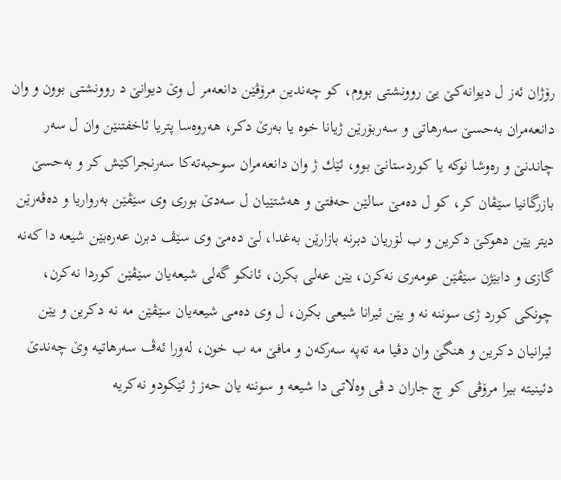رۆژان ئه‌ز ل دیوانه‌كێ یێ روونشتى بووم، كو چه‌ندین مرۆڤێن دانعه‌مر ل وێ دیوانێ د روونشتى بوون و وان دانعه‌مران به‌حسێ سه‌رهاتى و سه‌ربۆرێن ژیانا خوه‌ یا به‌رێ دكر، هه‌روه‌سا پتریا ئاخفتنێن وان ل سه‌ر چاندنێ و ره‌وشا نوكه‌ یا كوردستانێ بوو، ئێك ژ وان دانعه‌مران سوحبه‌ته‌كا سه‌رنجراكێش كر و به‌حسێ بازرگانیا سێڤان كر، كو ل ده‌مێ سالێن حه‌فتێ و هه‌شتێیان ل سه‌دێ بورى وى سێڤێن به‌رواریا و ده‌ڤه‌رێن دیتر یێن دهوكێ دكرین و ب لۆریان دبرنه‌ بازارێن به‌غدا، لێ ده‌مێ وى سێڤ دبرن عه‌ره‌بێن شیعه‌ دا كه‌نه‌ گازى و دابێژن سێڤێن عومه‌رى نه‌كرن، یێن عه‌لى بكرن، ئانكو گه‌لى شیعه‌یان سێڤێن كوردا نه‌كرن، چونكى كورد ژى سوننه‌ نه‌ و یێن ئیرانا شیعى بكرن، ل وى ده‌مى شیعه‌یان سێڤێن مه‌ نه‌ دكرین و یێن ئیرانیان دكرین و هنگێ وان دڤیا مه‌ ته‌په‌ سه‌ركه‌ن و مافێ مه‌ ب خون، له‌ورا ئه‌ڤ سه‌رهاتیه‌ وێ چه‌ندێ دئینیته‌ بیرا مرۆڤى كو چ جاران د ڤى وه‌لاتى دا شیعه‌ و سوننه‌ یان حه‌ز ژ ئێكودو نه‌كریه‌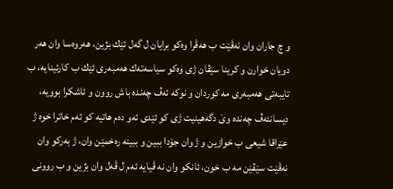و چ جاران وان نه‌ڤێت ب هه‌ڤرا وه‌كو برایان ل گه‌ل ئێك بژین، هه‌روه‌سا وان هه‌ر دویان خوارن و كرینا سێڤان ژى وه‌كو سیاسه‌ته‌ك هه‌مبه‌رى ئێك ب كارئینایه‌، ب تایبه‌تى هه‌مبه‌رى مه‌ كوردان و نوكه‌ ئه‌ڤ چه‌نده‌ باش روون و ئاشكرا بوویه‌، دیسانئه‌ڤ چه‌نده‌ وێ دگه‌هینیت ژى كو ئێدى ئه‌و ده‌م هاتیه‌ كو ئه‌م خاترا خوه‌ ژ عێراقا شیعى ب خوازین و ژ وان جۆدا ببین و ببینه‌ ره‌خمێن وان، ژ به‌ركو وان نه‌ڤێت سێڤێن مه‌ ب خون، ئانكو وان نه‌ ڤیایه‌ ئه‌م ل ڤه‌ل وان بژین و ب روونى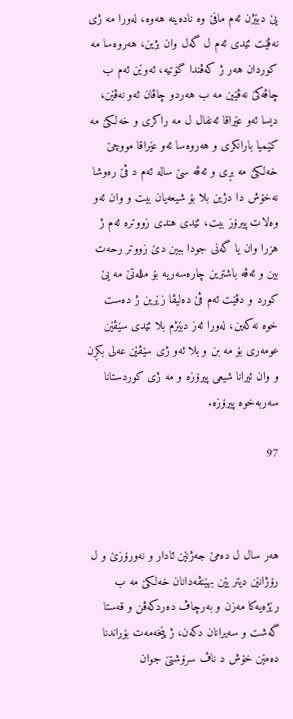یێ دبێژن ئه‌م مافێ وه‌ ناده‌ینه‌ هه‌وه‌، له‌ورا مه‌ ژى نه‌ڤێت ئێدى ئه‌م ل گه‌ل وان بژین، هه‌روه‌سا مه‌ كوردان هه‌ر ژ كه‌ڤندا گۆتیه‌، ئه‌وێن ئه‌م ب چاڤه‌كێ نه‌ڤێین مه‌ ب هه‌ردو چاڤان ئه‌و نه‌ڤێن، دیسا ئه‌و عێراقا ئه‌نفال ل مه‌ راكرى و خه‌لكێ مه‌ كێمیا بارانكرى و هه‌روه‌سا ئه‌و عێراقا مووچێ خه‌لكێ مه‌ بڕى و ئه‌ڤه‌ سێ ساله‌ ئه‌م د ڤێ ره‌وشا نه‌خۆش دا دژین بلا بۆ شیعه‌یان بیت و وان ئه‌و وه‌لات پیرۆز بیت، ئێدى هندى زووتره‌ ئه‌م ژ هزرا وان یا گه‌نى جودا ببین دێ زووتر رحه‌ت بین و ئه‌ڤه‌ باشترین چاره‌سه‌ریه‌ بۆ ملله‌تێ مه‌ یێ كورد و دڤێت ئه‌م ڤێ ده‌لیڤا زێرین ژ ده‌ست خوه‌ نه‌كه‌ین، له‌ورا ئه‌ز دبێژم بلا ئێدى سێڤێن عومه‌رى بۆ مه‌ بن و بلا ئه‌و ژى سێڤێن عه‌لى بكڕن و وان ئیرانا شیعى پیرۆزه‌ و مه‌ ژى كوردستانا سه‌ربه‌خوه‌ پیرۆزه‌.

97



هه‌ر سال ل ده‌مێ جه‌ژنێن ئادار و نه‌ورۆزێ و ل رۆژانێن دیتر یێن بهێنڤه‌دانان خه‌لكێ مه‌ ب رێژه‌یه‌كا مه‌زن و به‌رچاڤ ده‌ردكه‌ڤن و قه‌ستا گه‌شت و سه‌یرانان دكه‌ن، ژ پێخه‌مه‌ت بۆراندنا ده‌مێن خۆش د ناڤ سرۆشتێ جوان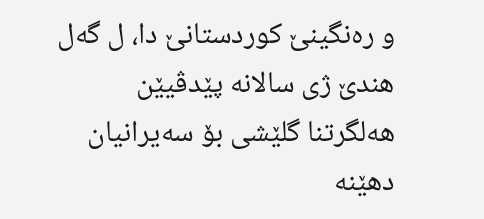و ره‌نگینێ كوردستانێ دا، ل گه‌ل هندێ ژى سالانه‌ پێدڤیێن هه‌لگرتنا گلێشى بۆ سه‌یرانیان دهێنه‌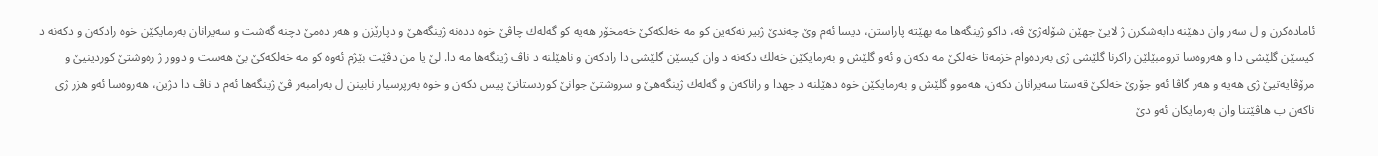ئاماده‌كرن و ل سه‌ر وان دهێنه‌ دابه‌شكرن ژ لایێ جهێن شۆله‌ژێ ڤه‌، داكو ژینگه‌ها مه‌ بهێته‌ پاراستن، دیسا ئه‌م وێ چه‌ندێ ژبیر نه‌كه‌ین كو مه‌ خه‌لكه‌كێ خه‌مخۆر هه‌یه‌ كو گه‌له‌ك چاڤێ خوه‌ دده‌نه‌ ژینگه‌هێ و دپارێزن و هه‌ر ده‌مێ دچنه‌ گه‌شت و سه‌یرانان به‌رمایكێن خوه‌ رادكه‌ن و دكه‌نه‌ د كیسێن گلێشى دا و هه‌روه‌سا ترومبێلێن راكرنا گلێشى ژى به‌رده‌وام خزمه‌تا خه‌لكێ مه‌ دكه‌ن و ئه‌و گلێش و به‌رمایكێن خه‌لك دكه‌نه‌ د وان كیسێن گلێشى دا رادكه‌ن و ناهێلنه‌ د ناڤ ژینگه‌ها مه‌ دا. لێ یا من دڤێت بێژم ئه‌وه‌ كو مه‌ خه‌لكه‌كێ بێ هه‌ست و دوور ژ ره‌وشتێ كوردینیێ و مرۆڤایه‌تیێ ژى هه‌یه‌ و هه‌ر گاڤا ئه‌و جۆرێ خه‌لكێ قه‌ستا سه‌یرانان دكه‌ن، هه‌موو گلێش و به‌رمایكێن خوه‌ دهێلنه‌ د جهدا و راناكه‌ن و گه‌له‌ك ژینگه‌هێ و سروشتێ جوانێ كوردستانێ پیس دكه‌ن و خوه‌ به‌رپرسیار نابینن ل به‌رامبه‌ر ڤێ ژینگه‌ها ئه‌م د ناڤ دا دژین، هه‌روه‌سا ئه‌و هزر ژى ناكه‌ن ب هاڤێتنا وان به‌رمایكان ئه‌و دێ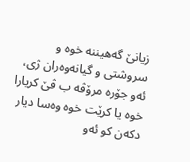زیانێ گه‌هیننه‌ خوه‌ و سروشتى و گیانه‌وه‌ران ژى، ئه‌و جۆره‌ مرۆڤه‌ ب ڤێ كریارا خوه‌ یا كرێت خوه‌ وه‌سا دیار دكه‌ن كو ئه‌و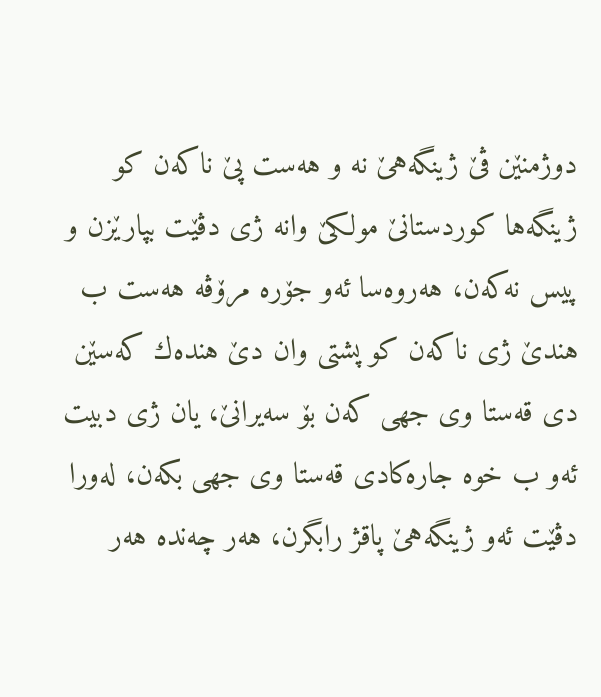دوژمنێن ڤێ ژینگه‌هێ نه‌ و هه‌ست پێ ناكه‌ن كو ژینگه‌ها كوردستانێ مولكێ وانه‌ ژى دڤێت بپارێزن و پیس نه‌كه‌ن، هه‌روه‌سا ئه‌و جۆره‌ مرۆڤه‌ هه‌ست ب هندێ ژى ناكه‌ن كو پشتى وان دێ هنده‌ك كه‌سێن دى قه‌ستا وى جهى كه‌ن بۆ سه‌یرانێ، یان ژى دبیت ئه‌و ب خوه‌ جاره‌كادى قه‌ستا وى جهى بكه‌ن، له‌ورا دڤێت ئه‌و ژینگه‌هێ پاقژ رابگرن، هه‌ر چه‌نده‌ هه‌ر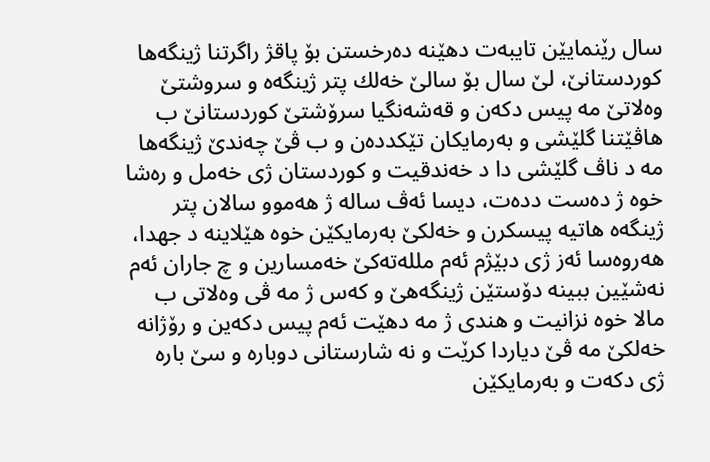سال رێنمایێن تایبه‌ت دهێنه‌ ده‌رخستن بۆ پاقژ راگرتنا ژینگه‌ها كوردستانێ، لێ سال بۆ سالێ خه‌لك پتر ژینگه‌ه و سروشتێ وه‌لاتێ مه‌ پیس دكه‌ن و قه‌شه‌نگیا سرۆشتێ كوردستانێ ب هاڤێتنا گلێشى و به‌رمایكان تێكدده‌ن و ب ڤێ چه‌ندێ ژینگه‌ها مه‌ د ناڤ گلێشى دا د خه‌ندقیت و كوردستان ژى خه‌مل و ره‌شا خوه‌ ژ ده‌ست دده‌ت، دیسا ئه‌ڤ ساله‌ ژ هه‌موو سالان پتر ژینگه‌ه هاتیه‌ پیسكرن و خه‌لكێ به‌رمایكێن خوه‌ هێلاینه‌ د جهدا، هه‌روه‌سا ئه‌ز ژى دبێژم ئه‌م ملله‌ته‌كێ خه‌مسارین و چ جاران ئه‌م نه‌شێین ببینه‌ دۆستێن ژینگه‌هێ و كه‌س ژ مه‌ ڤى وه‌لاتى ب مالا خوه‌ نزانیت و هندى ژ مه‌ دهێت ئه‌م پیس دكه‌ین و رۆژانه‌ خه‌لكێ مه‌ ڤێ دیاردا كرێت و نه‌ شارستانى دوباره‌ و سێ باره‌ ژى دكه‌ت و به‌رمایكێن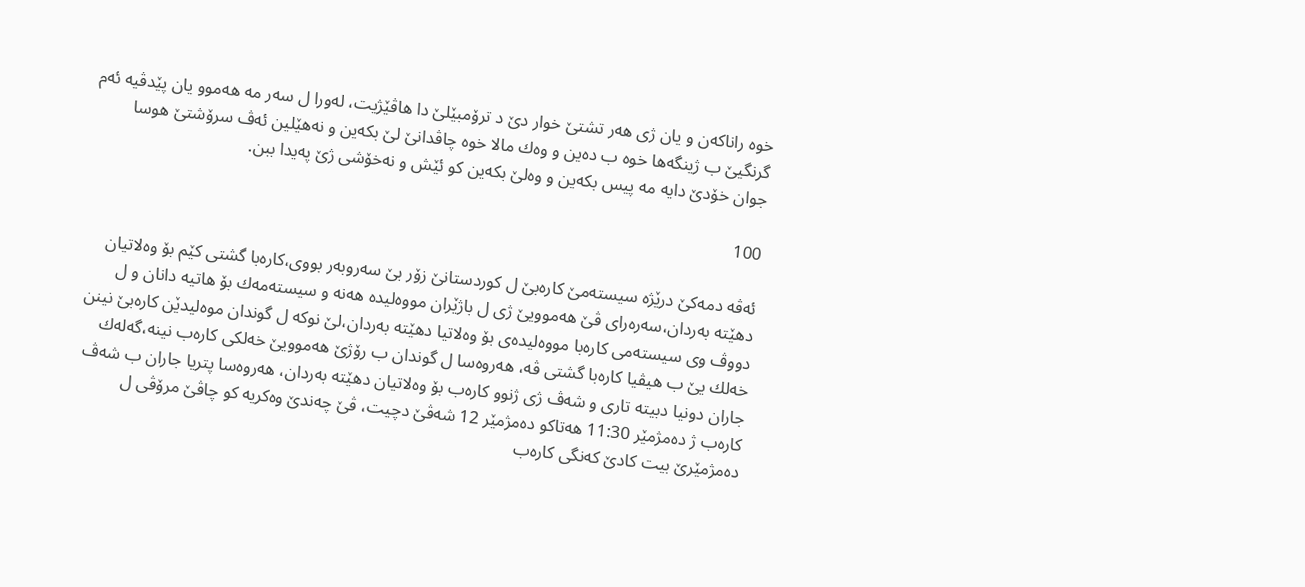خوه‌ راناكه‌ن و یان ژى هه‌ر تشتێ خوار دێ د ترۆمبێلێ دا هاڤێژیت، له‌ورا ل سه‌ر مه‌ هه‌موو یان پێدڤیه‌ ئه‌م گرنگیێ ب ژینگه‌ها خوه‌ ب ده‌ین و وه‌ك مالا خوه‌ چاڤدانێ لێ بكه‌ین و نه‌هێلین ئه‌ڤ سرۆشتێ هوسا جوان خۆدێ دایه‌ مه‌ پیس بكه‌ین و وه‌لێ بكه‌ین كو ئێش و نه‌خۆشى ژێ په‌یدا ببن.

100

ئه‌ڤه‌ دمه‌كێ درێژه‌ سیسته‌مێ كاره‌بێ ل كوردستانێ زۆر بێ سه‌روبه‌ر بووى،كاره‌با گشتى كێم بۆ وه‌لاتیان دهێته‌ به‌ردان،سه‌ره‌راى ڤێ هه‌موویێ ژى ل باژێران مووه‌لیده‌ هه‌نه‌ و سیسته‌مه‌ك بۆ هاتیه‌ دانان و ل دووڤ وى سیسته‌مى كاره‌با مووه‌لیده‌ى بۆ وه‌لاتیا دهێته‌ به‌ردان،لێ نوكه‌ ل گوندان موه‌لیدێن كاره‌بێ نینن خه‌لك یێ ب هیڤیا كاره‌با گشتى ڤه‌، هه‌روه‌سا ل گوندان ب رۆژێ هه‌موویێ خه‌لكى كاره‌ب نینه‌،گه‌له‌ك جاران دونیا دبیته‌ تارى و شه‌ڤ ژى ژنوو كاره‌ب بۆ وه‌لاتیان دهێته‌ به‌ردان، هه‌روه‌سا پتریا جاران ب شه‌ڤ كاره‌ب ژ ده‌مژمێر 11:30 هه‌تاكو ده‌مژمێر 12 شه‌ڤێ دچیت، ڤێ چه‌ندێ وه‌كریه‌ كو چاڤێ مرۆڤى ل ده‌مژمێرێ بیت كادێ كه‌نگى كاره‌ب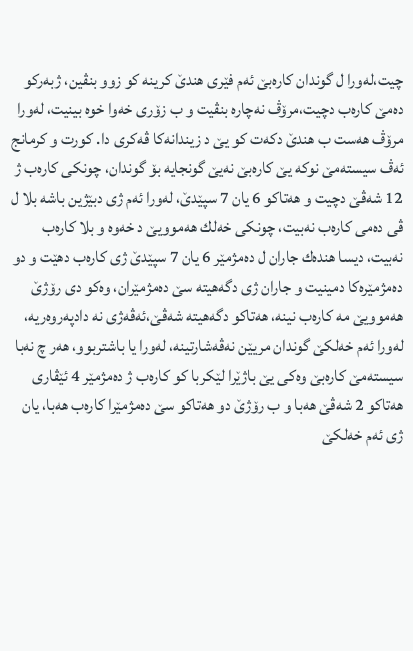چیت،له‌ورا ل گوندان كاره‌بێ ئه‌م فێرى هندێ كرینه‌ كو زوو بنڤین، ژبه‌ركو ده‌مێ كاره‌ب دچیت،مرۆڤ نه‌چاره‌ بنڤیت و ب زۆرى خه‌وا خوه‌ بینیت، له‌ورا مرۆڤ هه‌ست ب هندێ دكه‌ت كو یێ د زیندانه‌كا ڤه‌كرى دا. كورت و كرمانج ئه‌ڤ سیسته‌مێ نوكه‌ یێ كاره‌بێ نه‌یێ گونجایه‌ بۆ گوندان، چونكى كاره‌ب ژ 12 شه‌ڤێ دچیت و هه‌تاكو 6 یان 7 سپێدێ، له‌ورا ئه‌م ژى دبێژین باشه‌ بلا ل ڤى ده‌مى كاره‌ب نه‌بیت، چونكى خه‌لك هه‌موویێ د خه‌وه‌ و بلا كاره‌ب نه‌بیت، دیسا هنده‌ك جاران ل ده‌مژمێر 6 یان 7 سپێدێ ژى كاره‌ب دهێت و دو ده‌مژمێره‌كا دمینیت و جاران ژى دگه‌هیته‌ سێ ده‌مژمێران، وه‌كو دى رۆژێ هه‌موویێ مه‌ كاره‌ب نینه‌، هه‌تاكو دگه‌هیته‌ شه‌ڤێ،ئه‌ڤه‌ژى نه‌ دادپه‌روه‌ریه‌، له‌ورا ئه‌م خه‌لكێ گوندان مریێن نه‌ڤه‌شارتینه‌، له‌ورا یا باشتربوو، هه‌ر چ نه‌با سیسته‌مێ كاره‌بێ وه‌كى یێ باژێرا لێكربا كو كاره‌ب ژ ده‌مژمێر 4 ئێڤارى هه‌تاكو 2 شه‌ڤێ هه‌با و ب رۆژێ دو هه‌تاكو سێ ده‌مژمێرا كاره‌ب هه‌با، یان ژى ئه‌م خه‌لكێ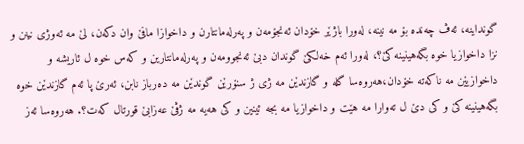گونداینه‌، ئه‌ڤ چه‌نده‌ بۆ مه‌ نینه‌، له‌ورا باژێر خۆدان ئه‌نجۆمه‌ن و په‌رله‌مانتارن و داخوازا مافێ وان دكه‌ن، لێ مه‌ ئه‌وژى نینن و نزا داخوازیا خوه‌ بگه‌هینینه‌ كێ؟، له‌ورا ئه‌م خه‌لكێ گوندان دبێ ئه‌نجوومه‌ن و په‌رله‌مانتارین و كه‌س خوه‌ ل ئاریشه‌ و داخوازیێن مه‌ ناكه‌ته‌ خۆدان،هه‌روه‌سا گله‌ و گازندێن مه‌ ژى ژ سنۆرێن گوندێن مه‌ ده‌رباز نابن، ئه‌رێ پا ئه‌م گازندێن خوه‌ بگه‌هینینه‌ كێ و كى دێ ل ته‌وارا مه‌ هێت و داخوازیا مه‌ بجه ئینین و كى هه‌یه‌ مه‌ ژڤێ عه‌زابێ قورتال كه‌ت؟. هه‌روه‌سا ئه‌ز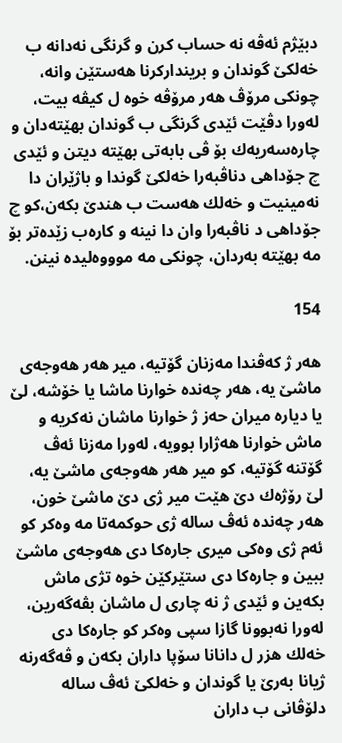دبێژم ئه‌ڤه‌ نه‌ حساب كرن و گرنگى نه‌دانه‌ ب خه‌لكێ گوندان و برینداركرنا هه‌ستێن وانه‌، چونكى مرۆڤ هه‌ر مرۆڤه‌ خوه‌ ل كیڤه‌ بیت، له‌ورا دڤێت ئێدى گرنگى ب گوندان بهێته‌دان و چاره‌سه‌ریه‌ك بۆ ڤى بابه‌تى بهێته‌ دیتن و ئێدى چ جۆداهى دناڤبه‌را خه‌لكێ گوندا و باژێران دا نه‌مینیت و خه‌لك هه‌ست ب هندێ بكه‌ن،كو چ جۆداهى د ناڤبه‌را وان دا نینه‌ و كاره‌ب زێده‌تر بۆ مه‌ بهێته‌ به‌ردان، چونكى مه‌ موووه‌لیده‌ نینن.

154

هه‌ر ژ كه‌ڤندا مه‌زنان گۆتیه‌، میر هه‌ر هه‌وجه‌ى ماشێ یه‌، هه‌ر چه‌نده‌ خوارنا ماشا یا خۆشه‌، لێ یا دیاره‌ میران حه‌ز ژ خوارنا ماشان نه‌كریه‌ و ماش خوارنا هه‌ژارا بوویه‌، له‌ورا مه‌زنا ئه‌ڤ گۆتنه‌ گۆتیه‌، كو میر هه‌ر هه‌وجه‌ى ماشێ یه‌، لێ رۆژه‌ك دێ هێت میر ژى دێ ماشێ خون، هه‌ر چه‌نده‌ ئه‌ڤ ساله‌ ژى حوكمه‌تا مه‌ وه‌كر كو ئه‌م ژى وه‌كى میرى جاره‌كا دى هه‌وجه‌ى ماشێ ببین و جاره‌كا دى ستێركێن خوه‌ تژى ماش بكه‌ین و ئێدى ژ نه‌ چارى ل ماشان بڤه‌گه‌رین، له‌ورا نه‌بوونا گازا سپى وه‌كر كو جاره‌كا دى خه‌لك هزر ل دانانا سۆپا داران بكه‌ن و ڤه‌گه‌رنه‌ ژیانا به‌رێ یا گوندان و خه‌لكێ ئه‌ڤ ساله‌ دلۆڤانى ب داران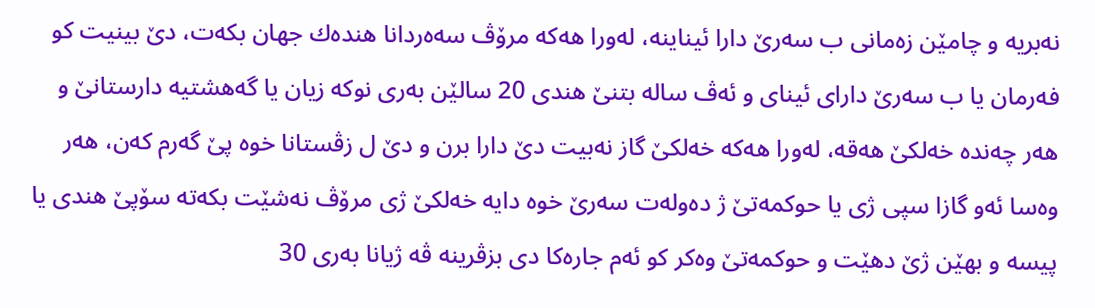نه‌بریه‌ و چامێن زه‌مانى ب سه‌رێ دارا ئیناینه‌، له‌ورا هه‌كه‌ مرۆڤ سه‌ه‌ردانا هنده‌ك جهان بكه‌ت، دێ بینیت كو فه‌رمان یا ب سه‌رێ داراى ئیناى و ئه‌ڤ ساله‌ بتنێ هندى 20 سالێن به‌رى نوكه‌ زیان یا گه‌هشتیه‌ دارستانێ و هه‌ر چه‌نده‌ خه‌لكێ هه‌قه‌، له‌ورا هه‌كه‌ خه‌لكێ گاز نه‌بیت دێ دارا برن و دێ ل زڤستانا خوه‌ پێ گه‌رم كه‌ن، هه‌ر وه‌سا ئه‌و گازا سپى ژى یا حوكمه‌تێ ژ ده‌وله‌ت سه‌رێ خوه‌ دایه‌ خه‌لكێ ژى مرۆڤ نه‌شێت بكه‌ته‌ سۆپێ هندى یا پیسه‌ و بهێن ژێ دهێت و حوكمه‌تێ وه‌كر كو ئه‌م جاره‌كا دى بزڤرینه‌ ڤه‌ ژیانا به‌رى 30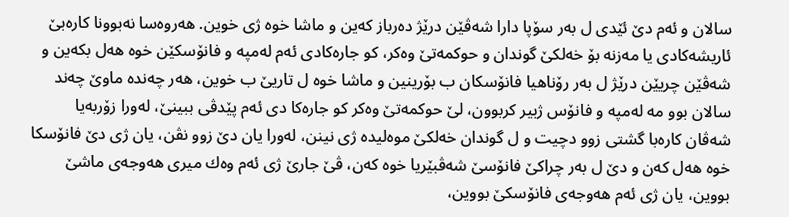سالان و ئه‌م دێ ئێدى ل به‌ر سۆپا دارا شه‌ڤێن درێژ ده‌رباز كه‌ین و ماشا خوه‌ ژى خوین. هه‌روه‌سا نه‌بوونا كاره‌بێ ئاریشه‌كادى یا مه‌زنه‌ بۆ خه‌لكێ گوندان و حوكمه‌تێ وه‌كر، كو جاره‌كادى ئه‌م له‌مپه‌ و فانۆسكێن خوه‌ هه‌ل بكه‌ین و شه‌ڤێن چریێن درێژ ل به‌ر رۆناهیا فانۆسكان ب بۆرینین و ماشا خوه‌ ل تاریێ ب خوین، هه‌ر چه‌نده‌ ماوێ چه‌ند سالان بوو مه‌ له‌مپه‌ و فانۆس ژبیر كربوون، لێ حوكمه‌تێ وه‌كر كو جاره‌كا دى ئه‌م پێدڤى ببینێ، له‌ورا زۆربه‌یا شه‌ڤان كاره‌با گشتى زوو دچیت و ل گوندان خه‌لكێ موه‌لیده‌ ژى نینن، له‌ورا یان دێ زوو نڤن، یان ژى دێ فانۆسكا خوه‌ هه‌ل كه‌ن و دێ ل به‌ر چراكێ فانۆسێ شه‌ڤبێریا خوه‌ كه‌ن، ڤێ جارێ ژى ئه‌م وه‌ك میرى هه‌وجه‌ى ماشێ بووین، یان ژى ئه‌م هه‌وجه‌ى فانۆسكێ بووین،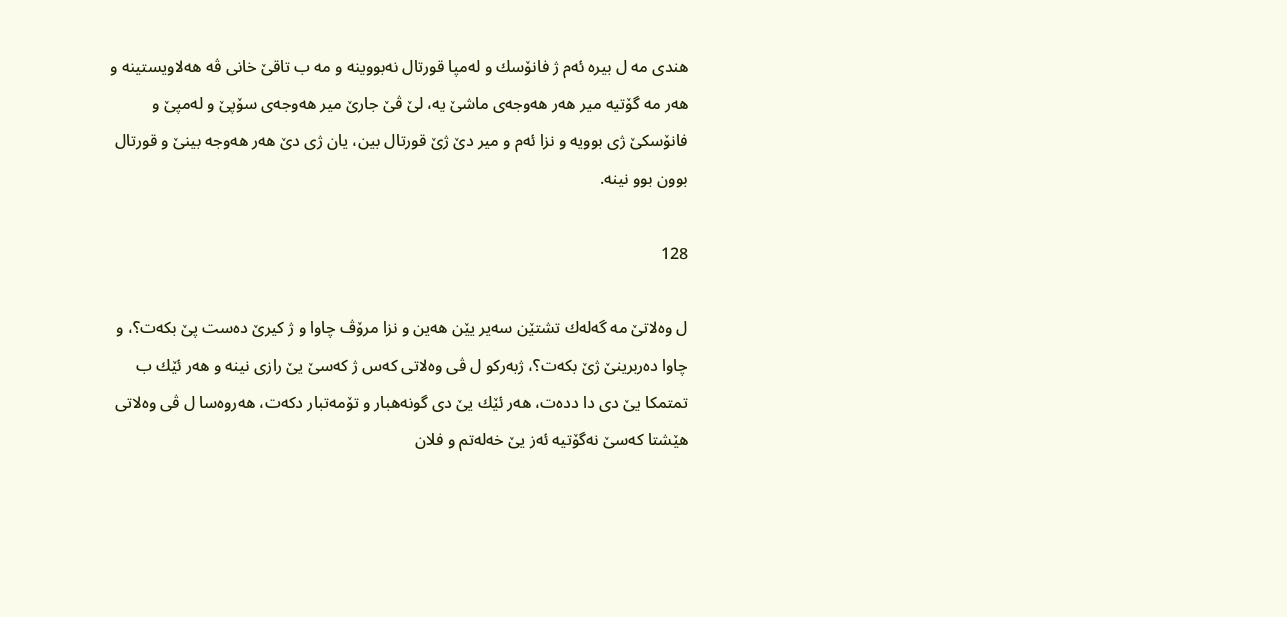هندى مه‌ ل بیره‌ ئه‌م ژ فانۆسك و له‌مپا قورتال نه‌بووینه‌ و مه‌ ب تاقێ خانى ڤه‌ هه‌لاویستینه‌ و هه‌ر مه‌ گۆتیه‌ میر هه‌ر هه‌وجه‌ى ماشێ یه‌، لێ ڤێ جارێ میر هه‌وجه‌ى سۆپێ و له‌مپێ و فانۆسكێ ژى بوویه‌ و نزا ئه‌م و میر دێ ژێ قورتال بین، یان ژى دێ هه‌ر هه‌وجه‌ بینێ و قورتال بوون بوو نینه‌.

128

ل وه‌لاتێ مه‌ گه‌له‌ك تشتێن سه‌یر یێن هه‌ین و نزا مرۆڤ چاوا و ژ كیرێ ده‌ست پێ بكه‌ت؟، و چاوا ده‌ربرینێ ژێ بكه‌ت؟، ژبه‌ركو ل ڤى وه‌لاتى كه‌س ژ كه‌سێ یێ رازى نینه‌ و هه‌ر ئێك ب تمتمكا یێ دى دا دده‌ت، هه‌ر ئێك یێ دى گونه‌هبار و تۆمه‌تبار دكه‌ت، هه‌روه‌سا ل ڤى وه‌لاتى هێشتا كه‌سێ نه‌گۆتیه‌ ئه‌ز یێ خه‌له‌تم و فلان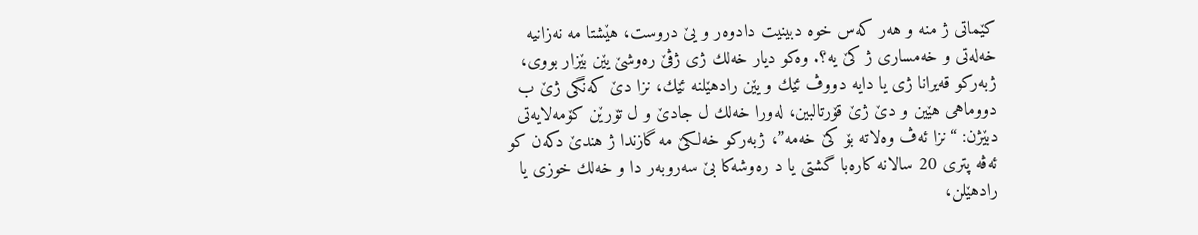كێماتى ژ منه‌ و هه‌ر كه‌س خوه‌ دبینیت دادوه‌ر و یێ دروست، هێشتا مه‌ نه‌زانیه‌ خه‌له‌تى و خه‌مساری ژ كێ یه‌؟. وه‌كو دیار خه‌لك ژى ژڤێ ره‌وشێ یێن بێزار بووی، ژبه‌ركو قه‌یرانا ژى یا دایه‌ دووڤ ئێك و یێن رادهێلنه‌ ئێك، نزا دێ كه‌نگى ژێ ب دووماهى هێین و دێ ژێ قۆرتالبین، له‌ورا خه‌لك ل جادێ و ل تۆرێن كۆمه‌لایه‌تى دبێژن: “نزا ئه‌ڤ وه‌لاته‌ بۆ كێ خه‌مه‌”، ژبه‌ركو خه‌لكێ مه‌ گازندا ژ هندێ دكه‌ن كو ئه‌ڤه‌ پترى 20 سالانه‌ كاره‌با گشتى یا د ره‌وشه‌كا بێ سه‌روبه‌ر دا و خه‌لك خوزى یا رادهێلن،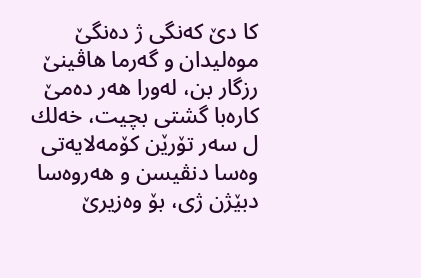كا دێ كه‌نگى ژ ده‌نگێ موه‌لیدان و گه‌رما هاڤینێ رزگار بن، له‌ورا هه‌ر ده‌مێ كاره‌با گشتى بچیت، خه‌لك ل سه‌ر تۆرێن كۆمه‌لایه‌تى وه‌سا دنڤیسن و هه‌روه‌سا دبێژن ژى، بۆ وه‌زیرێ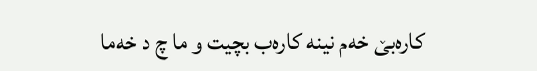كاره‌بێ خه‌م نینه‌ كاره‌ب بچیت و ما چ د خه‌ما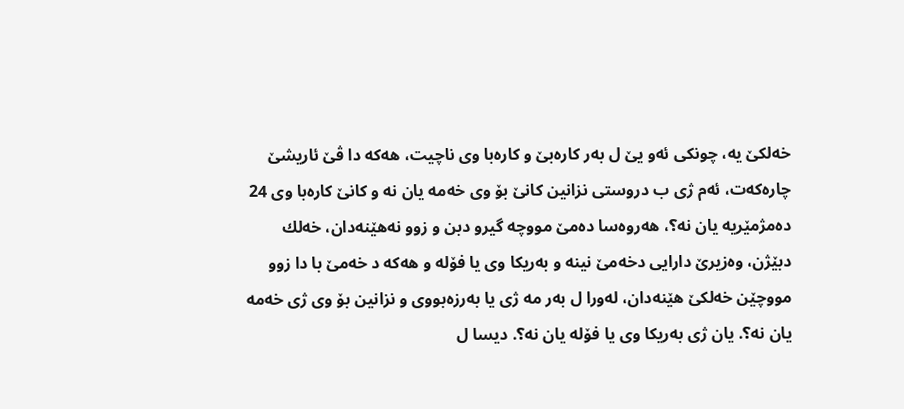خه‌لكێ یه‌، چونكى ئه‌و یێ ل به‌ر كاره‌بێ و كاره‌با وى ناچیت، هه‌كه‌ دا ڤێ ئاریشێ چاره‌كه‌ت، ئه‌م ژى ب دروستى نزانین كانێ بۆ وى خه‌مه‌ یان نه‌ و كانێ كاره‌با وى 24 ده‌مژمێریه‌ یان نه‌؟، هه‌روه‌سا ده‌مێ مووچه‌ گیرو دبن و زوو نه‌هێنه‌دان، خه‌لك دبێژن، وه‌زیرێ دارایى دخه‌مێ نینه‌ و به‌ریكا وى یا فۆله‌ و هه‌كه‌ د خه‌مێ با دا زوو مووچێن خه‌لكێ هێنه‌دان، له‌ورا ل به‌ر مه‌ ژى یا به‌رزه‌بووى و نزانین بۆ وى ژى خه‌مه‌ یان نه‌؟. یان ژى به‌ریكا وى یا فۆله‌ یان نه‌؟. دیسا ل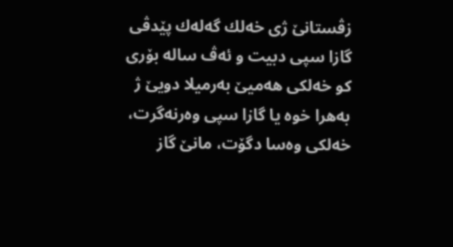زڤستانێ ژى خه‌لك گه‌له‌ك پێدڤى گازا سپى دبیت و ئه‌ڤ ساله‌ بۆرى كو خه‌لكى هه‌میێ به‌رمیلا دویێ ژ به‌هرا خوه‌ یا گازا سپى وه‌رنه‌گرت، خه‌لكى وه‌سا دگۆت، مانێ گاز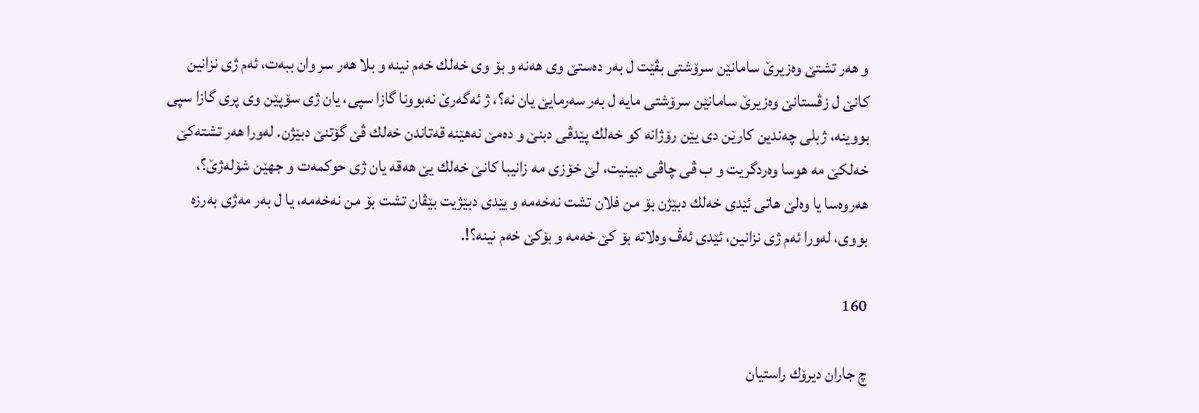و هه‌ر تشتێ وه‌زیرێ سامانێن سرۆشتى بڤێت ل به‌ر ده‌ستێ وى هه‌نه‌ و بۆ وى خه‌لك خه‌م نینه‌ و بلا هه‌ر سر وان ببه‌ت، ئه‌م ژى نزانین كانێ ل زڤستانێ وه‌زیرێ سامانێن سرۆشتى مایه‌ ل به‌ر سه‌رمایێ یان نه‌؟، ژ ئه‌گه‌رێ نه‌بوونا گازا سپى، یان ژى سۆپێن وى پرى گازا سپى بووینه‌، ژبلى چه‌ندین كارێن دى یێن رۆژانه‌ كو خه‌لك پێدڤى دبنێ و ده‌مێ نه‌هێنه‌ قه‌تاندن خه‌لك ڤێ گۆتنێ دبێژن. له‌ورا هه‌ر تشته‌كێ خه‌لكێ مه‌ هوسا وه‌ردگریت و ب ڤى چاڤى دبینیت، لێ خۆزى مه‌ زانیبا كانێ خه‌لك یێ هه‌قه‌ یان ژى حوكمه‌ت و جهێن شۆله‌ژێ؟، هه‌روه‌سا یا وه‌لێ هاتى ئێدى خه‌لك دبێژن بۆ من فلان تشت نه‌خه‌مه‌ و یێدى دبێژیت بێڤان تشت بۆ من نه‌خه‌مه‌، یا ل به‌ر مه‌ژى به‌رزه‌ بووى، له‌ورا ئه‌م ژى نزانین، ئێدى ئه‌ڤ وه‌لاته‌ بۆ كێ خه‌مه‌ و بۆكێ خه‌م نینه‌؟!.

160

چ جاران دیرۆك راستیان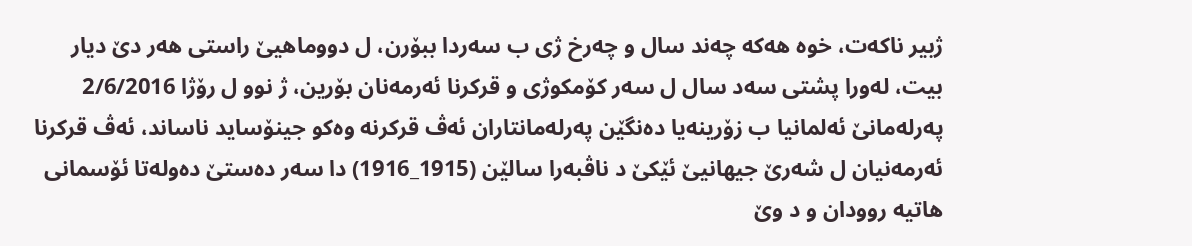ژبیر ناكه‌ت، خوه‌ هه‌كه‌ چه‌ند سال و چه‌رخ ژى ب سه‌ردا ببۆرن، ل دووماهیێ راستى هه‌ر دێ دیار بیت، له‌ورا پشتى سه‌د سال ل سه‌ر كۆمكوژى و قركرنا ئه‌رمه‌نان بۆرین، ژ نوو ل رۆژا 2/6/2016 په‌رله‌مانێ ئه‌لمانیا ب زۆرینه‌یا ده‌نگێن په‌رله‌مانتاران ئه‌ڤ قركرنه‌ وه‌كو جینۆساید ناساند، ئه‌ڤ قركرنا ئه‌رمه‌نیان ل شه‌رێ جیهانیێ ئێكێ د ناڤبه‌را سالێن (1915_1916) دا سه‌ر ده‌ستێ ده‌وله‌تا ئۆسمانى هاتیه‌ روودان و د وێ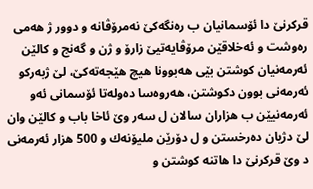قركرنێ دا ئۆسمانیان ب ره‌نگه‌كێ نه‌مرۆڤانه‌ و دوور ژ هه‌مى ره‌وشت و ئه‌خلاقێن مرۆڤایه‌تیێ زارۆ و ژن و گه‌نج و كالێن ئه‌رمه‌نیان كوشتن بێى هه‌بوونا هیچ هێجه‌ته‌كێ، لێ ژبه‌ركو ئه‌رمه‌نى بوون دكوشتن، هه‌روه‌سا ده‌وله‌تا ئۆسمانى ئه‌و ئه‌رمه‌نیێن ب هزاران سالان ل سه‌ر وێ ئاخا باب و كالێن وان لێ دژیان ده‌رخستن و ل دۆرێن ملیۆنه‌ك و 500 هزار ئه‌رمه‌نى د وێ قركرنێ دا هاتنه‌ كوشتن و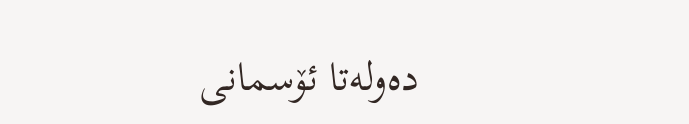ده‌وله‌تا ئۆسمانى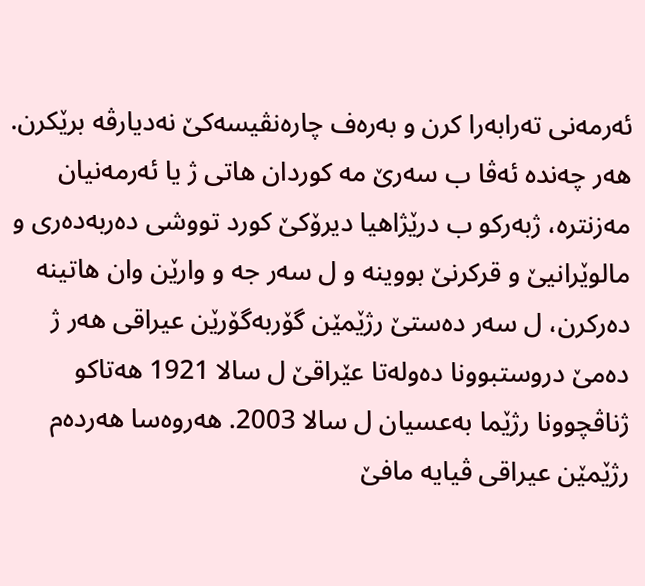ئه‌رمه‌نى ته‌رابه‌را كرن و به‌ره‌ف چاره‌نڤیسه‌كێ نه‌دیارڤه‌ برێكرن.
هه‌ر چه‌نده‌ ئه‌ڤا ب سه‌رێ مه‌ كوردان هاتى ژ یا ئه‌رمه‌نیان مه‌زنتره‌، ژبه‌ركو ب درێژاهیا دیرۆكێ كورد تووشى ده‌ربه‌ده‌رى و مالوێرانیێ و قركرنێ بووینه‌ و ل سه‌ر جه و وارێن وان هاتینه‌ ده‌ركرن، ل سه‌ر ده‌ستێ رژێمێن گۆربه‌گۆرێن عیراقى هه‌ر ژ ده‌مێ دروستبوونا ده‌وله‌تا عێراقێ ل سالا 1921 هه‌تاكو ژناڤچوونا رژێما به‌عسیان ل سالا 2003. هه‌روه‌سا هه‌رده‌م رژێمێن عیراقى ڤیایه‌ مافێ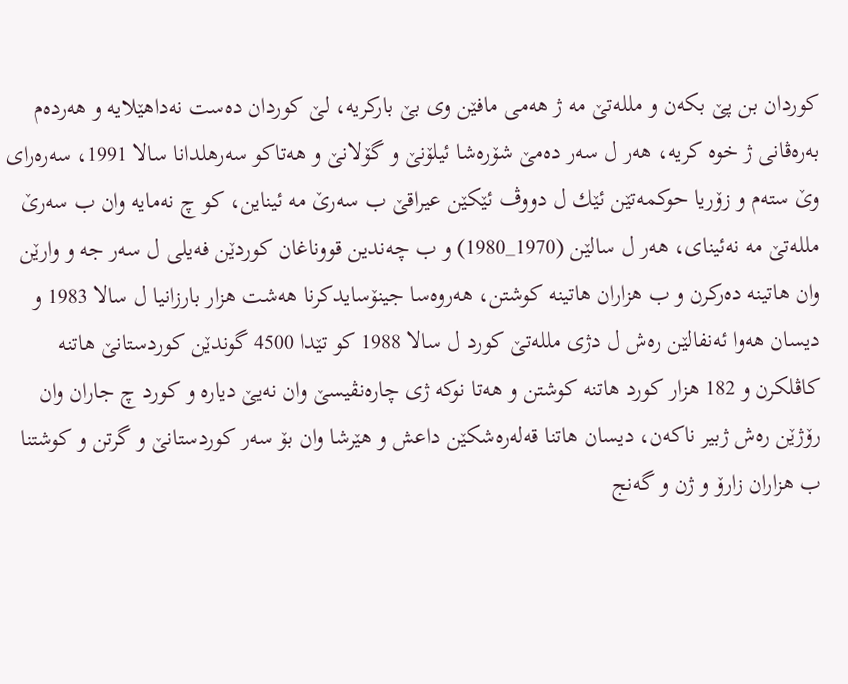كوردان بن پێ بكه‌ن و ملله‌تێ مه‌ ژ هه‌مى مافێن وى بێ باركریه‌، لێ كوردان ده‌ست نه‌داهێلایه‌ و هه‌رده‌م به‌ره‌ڤانى ژ خوه‌ كریه‌، هه‌ر ل سه‌ر ده‌مێ شۆره‌شا ئیلۆنێ و گۆلانێ و هه‌تاكو سه‌رهلدانا سالا 1991، سه‌ره‌راى وێ سته‌م و زۆریا حوكمه‌تێن ئێك ل دووڤ ئێكێن عیراقێ ب سه‌رێ مه‌ ئیناین، كو چ نه‌مایه‌ وان ب سه‌رێ ملله‌تێ مه‌ نه‌ئیناى، هه‌ر ل سالێن (1970_1980) و ب چه‌ندین قووناغان كوردێن فه‌یلى ل سه‌ر جه و وارێن وان هاتینه‌ ده‌ركرن و ب هزاران هاتینه‌ كوشتن، هه‌روه‌سا جینۆسایدكرنا هه‌شت هزار بارزانیا ل سالا 1983 و دیسان هه‌وا ئه‌نفالێن ره‌ش ل دژى ملله‌تێ كورد ل سالا 1988 كو تێدا 4500 گوندێن كوردستانێ هاتنه‌ كاڤلكرن و 182 هزار كورد هاتنه‌ كوشتن و هه‌تا نوكه‌ ژى چاره‌نڤیسێ وان نه‌یێ دیاره‌ و كورد چ جاران وان رۆژێن ره‌ش ژبیر ناكه‌ن، دیسان هاتنا قه‌له‌ره‌شكێن داعش و هێرشا وان بۆ سه‌ر كوردستانێ و گرتن و كوشتنا ب هزاران زارۆ و ژن و گه‌نج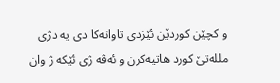و كچێن كوردێن ئێزدى تاوانه‌كا دى یه‌ دژى ملله‌تێ كورد هاتیه‌كرن و ئه‌ڤه‌ ژى ئێكه‌ ژ وان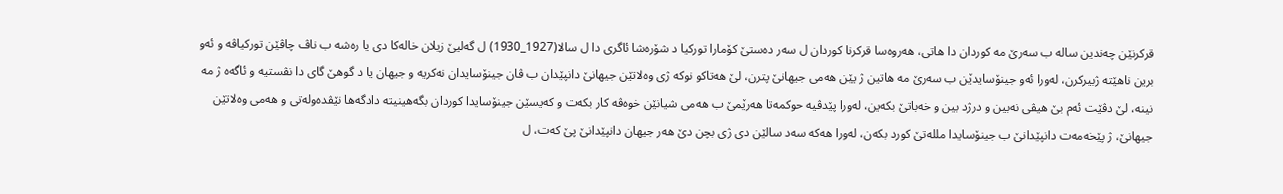قركرنێن چه‌ندین ساله‌ ب سه‌رێ مه‌ كوردان دا هاتى، هه‌روه‌سا قركرنا كوردان ل سه‌ر ده‌ستێ كۆمارا توركیا د شۆره‌شا ئاگرى دا ل سالا(1927_1930) ل گه‌لیێ زیلان خاله‌كا دى یا ره‌شه‌ ب ناڤ چاڤێن توركیاڤه‌ و ئه‌و برین ناهێته‌ ژبیركرن، له‌ورا ئه‌و جینۆسایدێن ب سه‌رێ مه‌ هاتین ژ یێن هه‌مى جیهانێ پترن، لێ هه‌تاكو نوكه‌ ژى وه‌لاتێن جیهانێ دانپێدان ب ڤان جینۆسایدان نه‌كریه‌ و جیهان یا د گوهێ گاى دا نڤستیه‌ و ئاگه‌ه ژ مه‌ نینه‌، لێ دڤێت ئه‌م بێ هیڤى نه‌بین و درژد بین و خه‌باتێ بكه‌ین، له‌ورا پێدڤیه‌ حوكمه‌تا هه‌رێمێ ب هه‌مى شیانێن خوه‌ڤه‌ كار بكه‌ت و كه‌یسێن جینۆسایدا كوردان بگه‌هینیته‌ دادگه‌ها نێڤده‌وله‌تى و هه‌مى وه‌لاتێن جیهانێ، ژ پێخه‌مه‌ت دانپێدانێ ب جینۆسایدا ملله‌تێ كورد بكه‌ن، له‌ورا هه‌كه‌ سه‌د سالێن دى ژى بچن دێ هه‌ر جیهان دانپێدانێ پێ كه‌ت، ل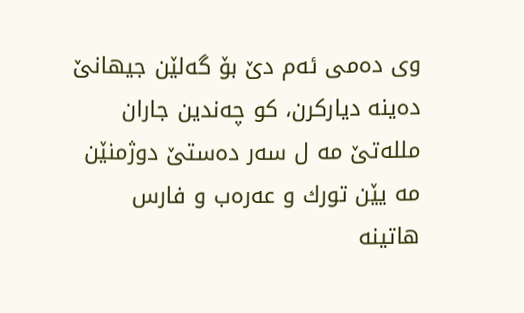وى ده‌مى ئه‌م دێ بۆ گه‌لێن جیهانێ ده‌ینه‌ دیاركرن، كو چه‌ندین جاران ملله‌تێ مه‌ ل سه‌ر ده‌ستێ دوژمنێن مه‌ یێن تورك و عه‌ره‌ب و فارس هاتینه‌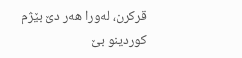قركرن، له‌ورا هه‌ر دێ بێژم كوردینو بێ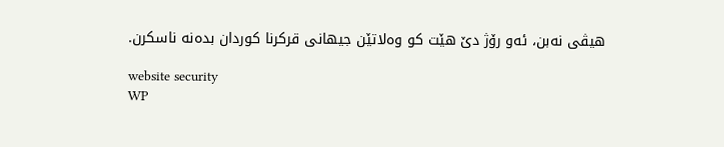هیڤى نه‌بن، ئه‌و رۆژ دێ هێت كو وه‌لاتێن جیهانى قركرنا كوردان بده‌نه‌ ناسكرن.

website security
WP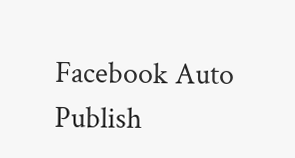Facebook Auto Publish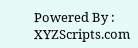Powered By : XYZScripts.com